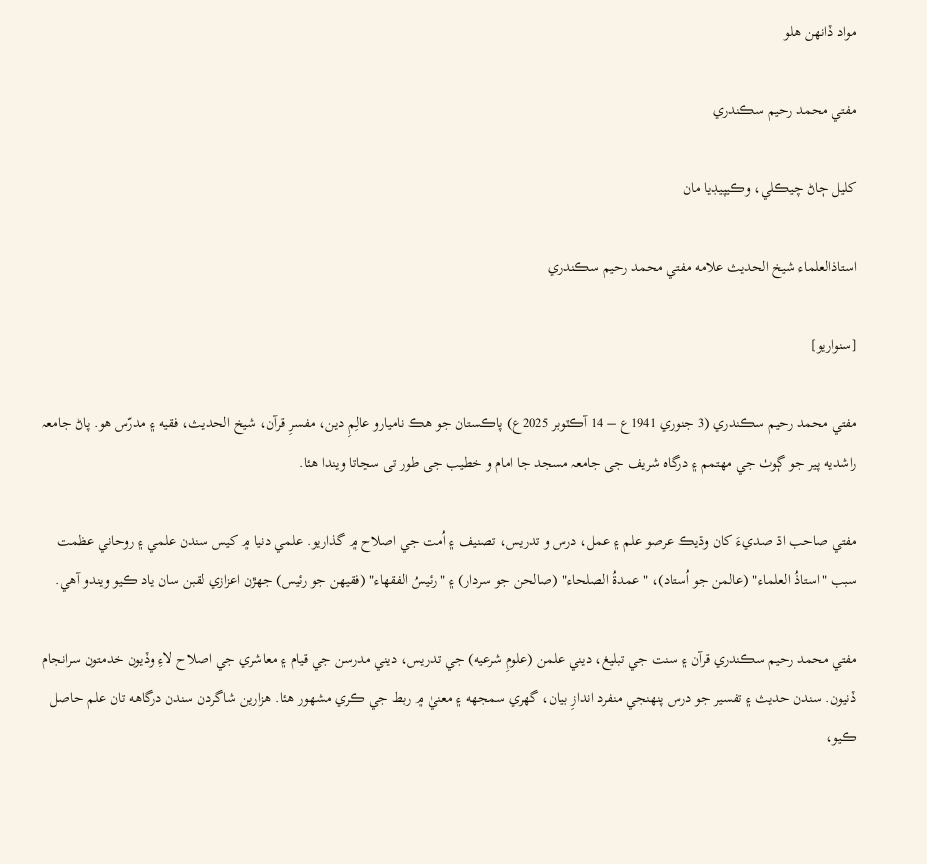مواد ڏانھن هلو

مفتي محمد رحيم سڪندري

کليل ڄاڻ چيڪلي، وڪيپيڊيا مان

استاذالعلماء شيخ الحديث علامه مفتي محمد رحيم سڪندري

[سنواريو]

مفتي محمد رحيم سڪندري (3 جنوري 1941ع – 14 آڪٽوبر 2025ع) پاڪستان جو ھڪ ناميارو عالِمِ دين، مفسرِ قرآن، شيخ الحديث، فقيه ۽ مدرّس هو. پاڻ جامعہ راشديه پير جو ڳوٺ جي مھتمم ۽ درگاہ شریف جی جامعہ مسجد جا امام و خطیب جی طور تی سڃاتا ويندا هئا.

مفتي صاحب اڌ صديءَ کان وڌيڪ عرصو علم ۽ عمل، درس و تدريس، تصنيف ۽ اُمت جي اصلاح ۾ گذاريو. علمي دنيا ۾ کيس سندن علمي ۽ روحاني عظمت سبب "استاذُ العلماء" (عالمن جو اُستاد)، "عمدۃُ الصلحاء" (صالحن جو سردار) ۽ "رئيسُ الفقهاء" (فقيهن جو رئيس) جهڙن اعزازي لقبن سان ياد ڪيو ويندو آهي.

مفتي محمد رحيم سڪندري قرآن ۽ سنت جي تبليغ، ديني علمن (علومِ شرعيه) جي تدريس، ديني مدرسن جي قيام ۽ معاشري جي اصلاح لاءِ وڏيون خدمتون سرانجام ڏنيون. سندن حديث ۽ تفسير جو درس پنهنجي منفرد اندازِ بيان، گهري سمجهه ۽ معنيٰ ۾ ربط جي ڪري مشهور هئا. هزارين شاگردن سندن درگاهه تان علم حاصل ڪيو،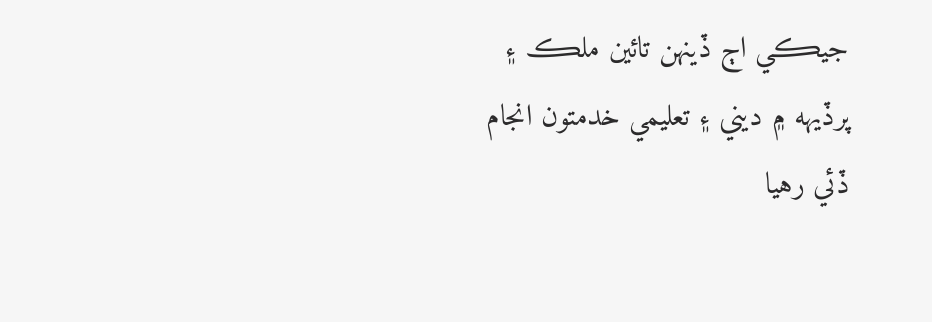جيڪي اڄ ڏينهن تائين ملڪ ۽ پرڏيهه ۾ ديني ۽ تعليمي خدمتون انجام ڏئي رهيا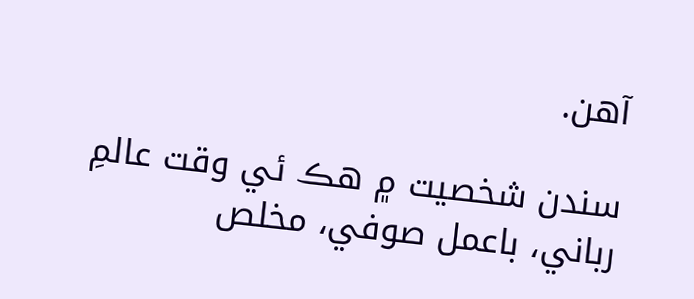آهن.

سندن شخصيت ۾ هڪ ئي وقت عالمِ رباني، باعمل صوفي، مخلص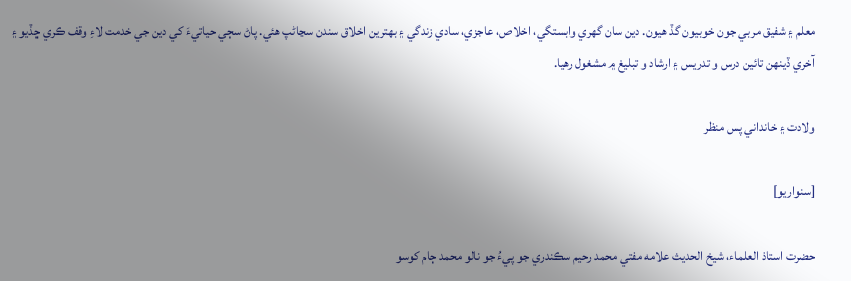معلم ۽ شفيق مربي جون خوبيون گڏ هيون. دين سان گهري وابستگي، اخلاص، عاجزي، سادي زندگي ۽ بهترين اخلاق سندن سڃاڻپ هئي. پاڻ سڄي حياتيءَ کي دين جي خدمت لاءِ وقف ڪري ڇڏيو ۽ آخري ڏينهن تائين درس و تدريس ۽ ارشاد و تبليغ ۾ مشغول رهيا.

ولادت ۽ خانداني پس منظر

[سنواريو]

حضرت استاذ العلماء، شيخ الحديث علامه مفتي محمد رحيم سڪندري جو پيءُ جو نالو محمد ڄام کوسو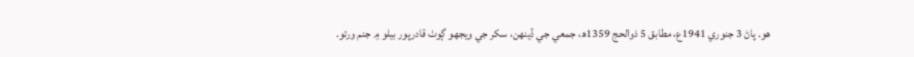هو. پاڻ 3 جنوري 1941ع، مطابق 5 ذوالحج 1359ھ، جمعي جي ڏينهن، سکر جي ويجهو ڳوٺ قادرپور بيلو ۾ جنم ورتو.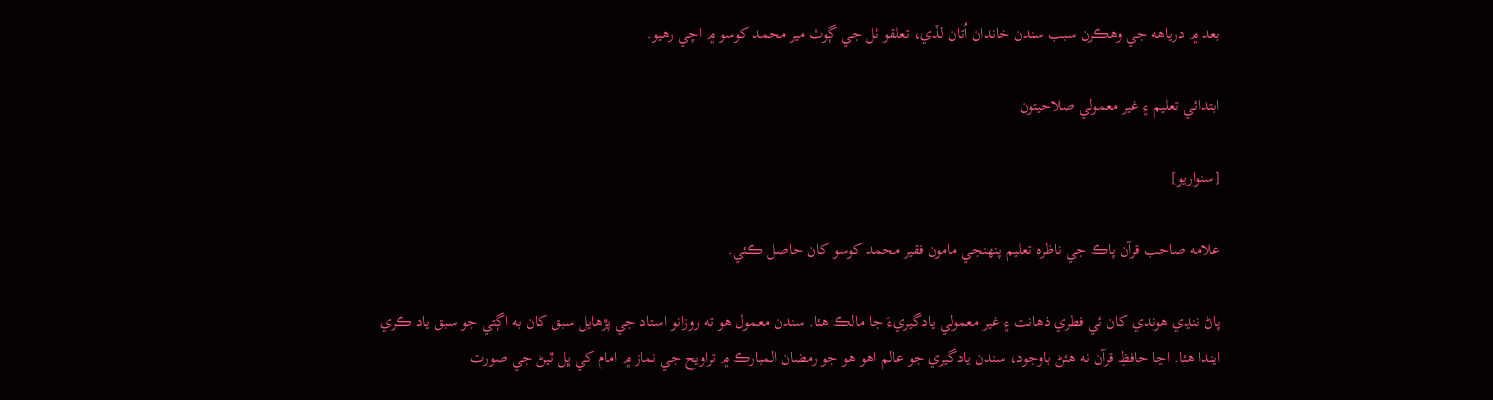بعد ۾ درياهه جي وهڪرن سبب سندن خاندان اُتان لڏي، تعلقو ٺل جي ڳوٺ مير محمد کوسو ۾ اچي رهيو.

ابتدائي تعليم ۽ غير معمولي صلاحيتون

[سنواريو]

علامه صاحب قرآن پاڪ جي ناظره تعليم پنهنجي مامون فقير محمد کوسو کان حاصل ڪئي.

پاڻ ننڍي هوندي کان ئي فطري ذهانت ۽ غير معمولي يادگيريءَ جا مالڪ هئا. سندن معمول هو ته روزانو استاد جي پڙهايل سبق کان به اڳتي جو سبق ياد ڪري ايندا هئا. اڃا حافظِ قرآن نه هئڻ باوجود، سندن يادگيري جو عالم اهو هو جو رمضان المبارڪ ۾ تراويح جي نماز ۾ امام کي ڀل ٿيڻ جي صورت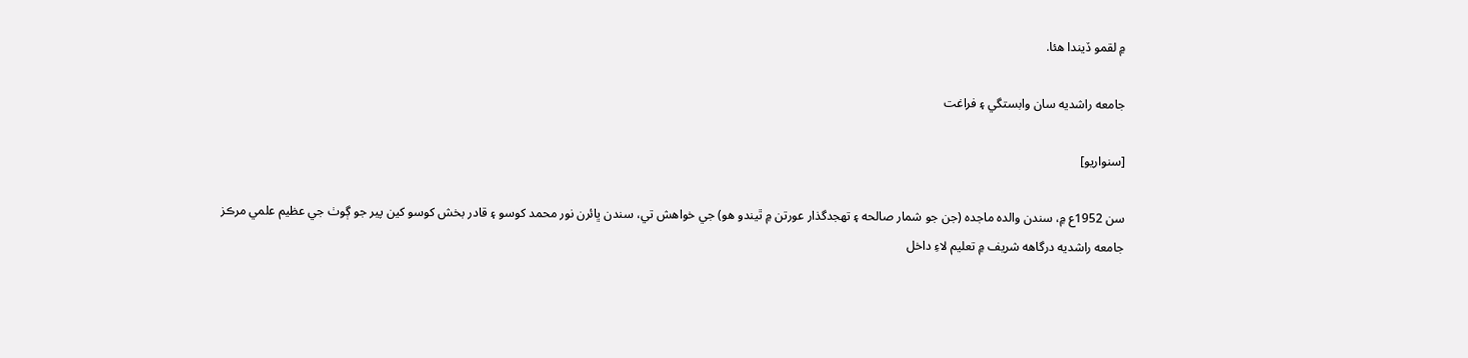۾ لقمو ڏيندا هئا.

جامعه راشديه سان وابستگي ۽ فراغت

[سنواريو]

سن 1952ع ۾، سندن والده ماجده (جن جو شمار صالحه ۽ تهجدگذار عورتن ۾ ٿيندو هو) جي خواهش تي، سندن ڀائرن نور محمد کوسو ۽ قادر بخش کوسو کين پير جو ڳوٺ جي عظيم علمي مرڪز جامعه راشديه درگاهه شريف ۾ تعليم لاءِ داخل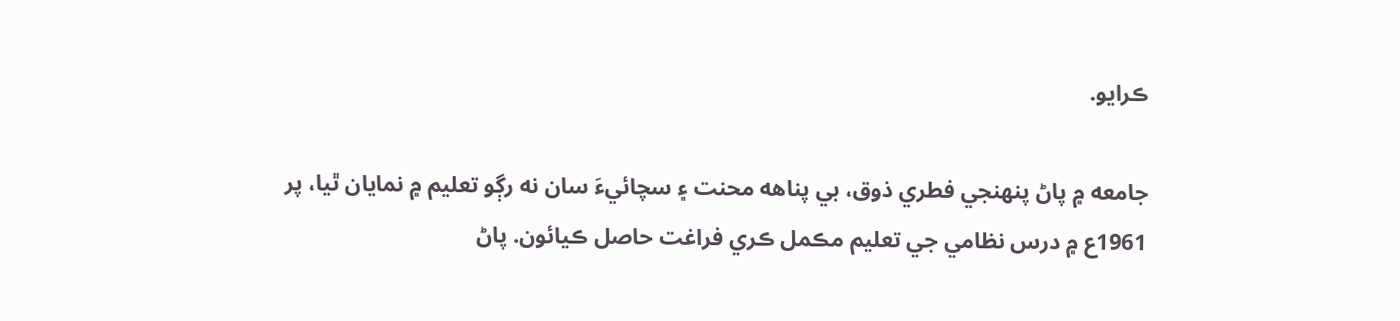ڪرايو.

جامعه ۾ پاڻ پنهنجي فطري ذوق، بي پناهه محنت ۽ سچائيءَ سان نه رڳو تعليم ۾ نمايان ٿيا، پر 1961ع ۾ درس نظامي جي تعليم مڪمل ڪري فراغت حاصل ڪيائون. پاڻ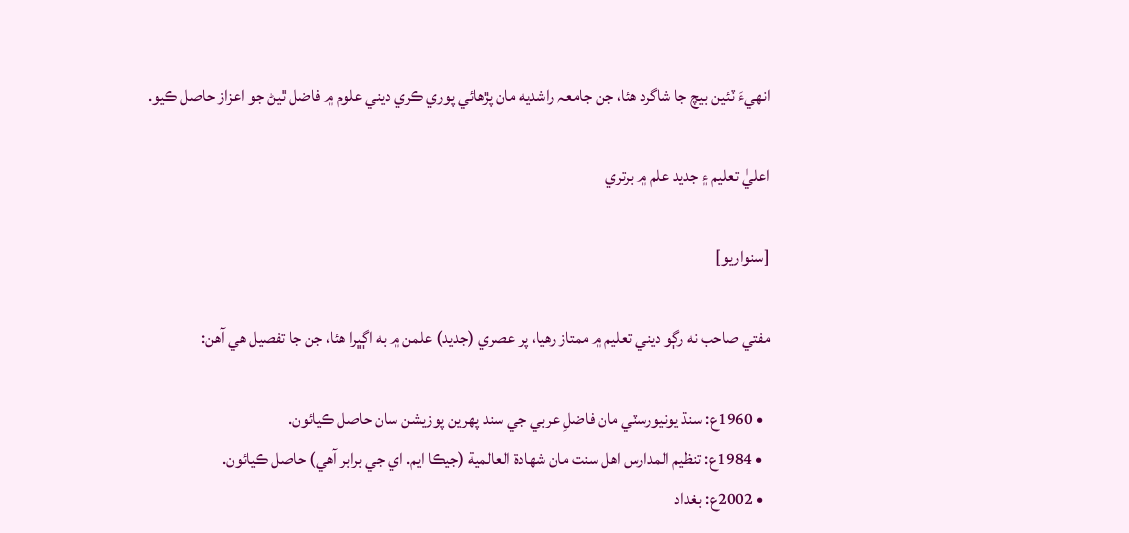انهيءَ ٽئين بيچ جا شاگرد هئا، جن جامعہ راشديه مان پڙهائي پوري ڪري ديني علوم ۾ فاضل ٿيڻ جو اعزاز حاصل ڪيو.

اعليٰ تعليم ۽ جديد علم ۾ برتري

[سنواريو]

مفتي صاحب نه رڳو ديني تعليم ۾ ممتاز رهيا، پر عصري (جديد) علمن ۾ به اڳڀرا هئا، جن جا تفصيل هي آهن:

  • 1960ع: سنڌ يونيورسٽي مان فاضلِ عربي جي سند پهرين پوزيشن سان حاصل ڪيائون.
  • 1984ع: تنظيم المدارس اهل سنت مان شهادة العالمية (جيڪا ايم. اي جي برابر آهي) حاصل ڪيائون.
  • 2002ع: بغداد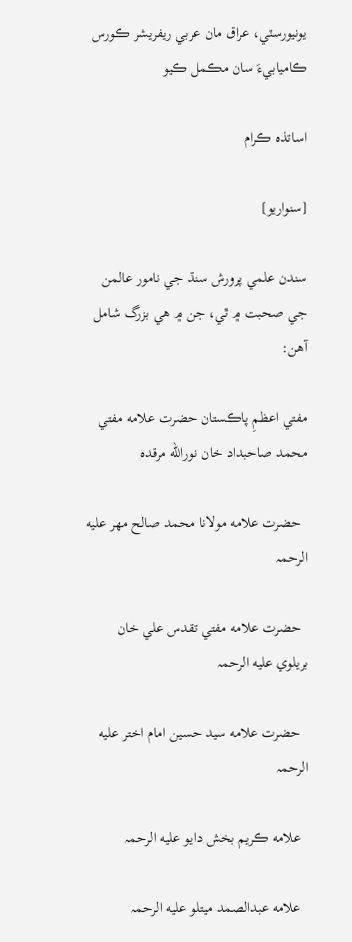يونيورسٽي، عراق مان عربي ريفريشر ڪورس ڪاميابيءَ سان مڪمل ڪيو

اساتذہ ڪرام

[سنواريو]

سندن علمي پرورش سنڌ جي نامور عالمن جي صحبت ۾ ٿي، جن ۾ هي بزرگ شامل آهن:

مفتي اعظمِ پاڪستان حضرت علامه مفتي محمد صاحبداد خان نورالله مرقده

  حضرت علامه مولانا محمد صالح مهر عليه الرحمہ

  حضرت علامه مفتي تقدس علي خان بريلوي عليه الرحمہ

  حضرت علامه سيد حسين امام اختر عليه الرحمہ

  علامه ڪريم بخش دايو عليه الرحمہ

  علامه عبدالصمد ميتلو عليه الرحمہ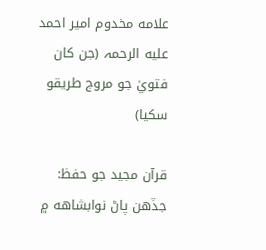علامه مخدوم امير احمد عليه الرحمہ (جن کان فتويٰ جو مروج طريقو سکيا)

قرآن مجيد جو حفظ: جڏهن پاڻ نوابشاهه ۾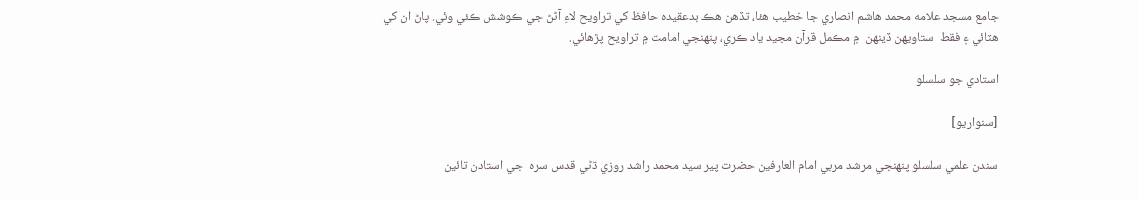جامع مسجد علامه محمد هاشم انصاري جا خطيب هئا، تڏهن هڪ بدعقيده حافظ کي تراويح لاءِ آڻڻ جي ڪوشش ڪئي وئي. پاڻ ان کي ھٽائي ۽ فقط  ستاويهن ڏينهن  ۾ مڪمل قرآن مجيد ياد ڪري، پنهنجي امامت ۾ تراويح پڙهائي.

استادي جو سلسلو

[سنواريو]

سندن علمي سلسلو پنھنجي مرشد مربي امام العارفين حضرت پير سيد محمد راشد روزي ڌڻي قدس سره  جي استادن تائين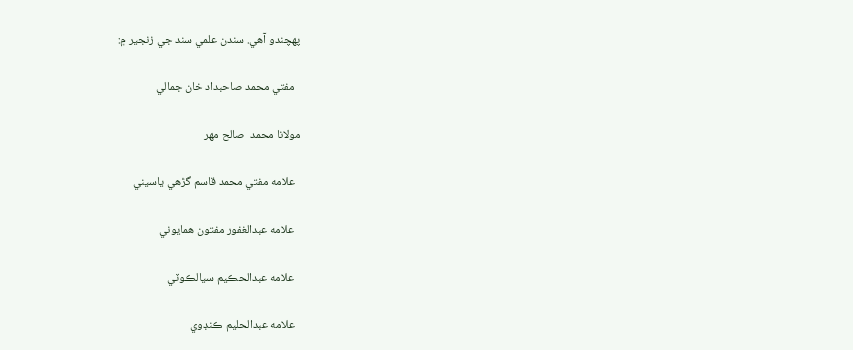پهچندو آهي. سندن علمي سند جي زنجير ۾:

  مفتي محمد صاحبداد خان جمالي

مولانا محمد  صالح مهر

  علامه مفتي محمد قاسم گڙھي ياسيني

  علامه عبدالغفور مفتون همايوني

  علامه عبدالحڪيم سيالڪوٽي

  علامه عبدالحليم ڪنڊوي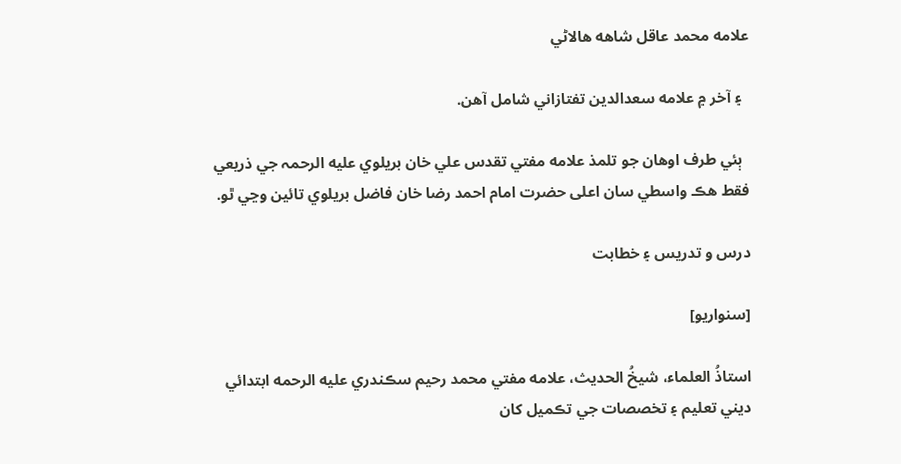علامه محمد عاقل شاهه هالاڻي

  ۽ آخر ۾ علامه سعدالدين تفتازاني شامل آهن.

  ٻئي طرف اوهان جو تلمذ علامه مفتي تقدس علي خان بريلوي عليه الرحمہ جي ذريعي فقط هڪ واسطي سان اعلى حضرت امام احمد رضا خان فاضل بريلوي تائين وڃي ٿو.

درس و تدريس ۽ خطابت

[سنواريو]

استاذُ العلماء، شيخُ الحديث، علامه مفتي محمد رحيم سڪندري عليه الرحمه ابتدائي ديني تعليم ۽ تخصصات جي تڪميل کان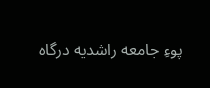پوءِ جامعه راشديه درگاه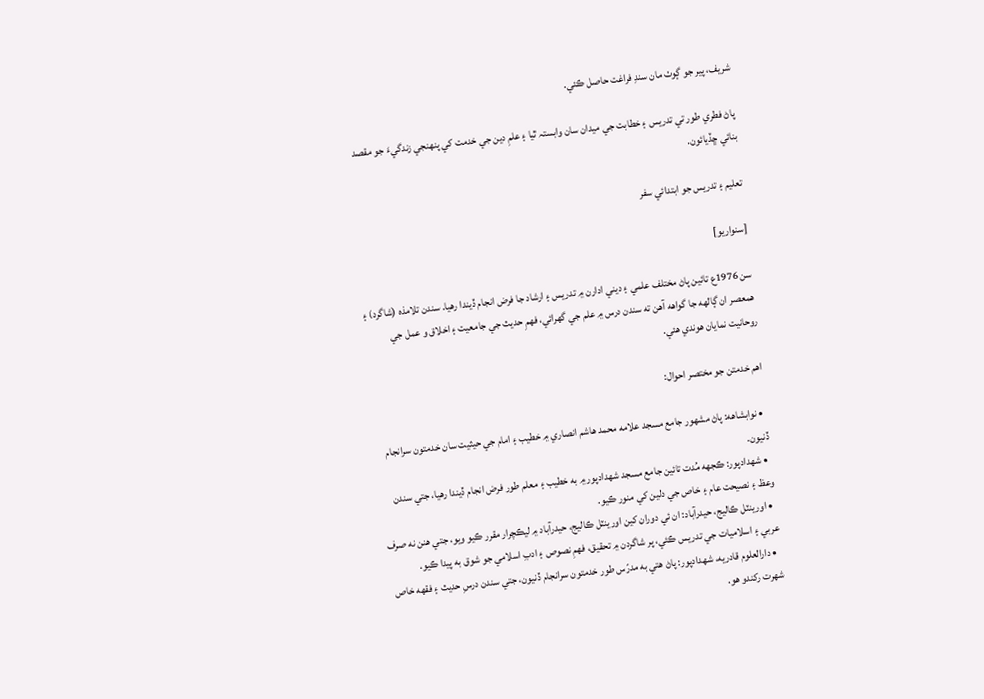شريف، پير جو ڳوٺ مان سندِ فراغت حاصل ڪئي.

پاڻ فطري طور تي تدريس ۽ خطابت جي ميدان سان وابستہ ٿيا ۽ علمِ دين جي خدمت کي پنهنجي زندگيءَ جو مقصد بنائي ڇڏيائون.

تعليم ۽ تدريس جو ابتدائي سفر

[سنواريو]

سن 1976ع تائين پاڻ مختلف علمي ۽ ديني ادارن ۾ تدريس ۽ ارشاد جا فرض انجام ڏيندا رهيا. سندن تلامذه (شاگرد) ۽ همعصر ان ڳالهه جا گواهه آهن ته سندن درس ۾ علم جي گهرائي، فهمِ حديث جي جامعيت ۽ اخلاق و عمل جي روحانيت نمايان هوندي هئي.

اهم خدمتن جو مختصر احوال:

  • نوابشاهه: پاڻ مشهور جامع مسجد علامه محمد هاشم انصاري ۾ خطيب ۽ امام جي حيثيت سان خدمتون سرانجام ڏنيون.
  • شهدادپور: ڪجهه مُدت تائين جامع مسجد شهدادپور ۾ به خطيب ۽ معلم طور فرض انجام ڏيندا رهيا، جتي سندن وعظ ۽ نصيحت عام ۽ خاص جي دلين کي منور ڪيو.
  • اورينٽل ڪاليج، حيدرآباد: ان ئي دوران کين اورينٽل ڪاليج، حيدرآباد ۾ ليڪچرار مقرر ڪيو ويو، جتي هنن نه صرف عربي ۽ اسلاميات جي تدريس ڪئي، پر شاگردن ۾ تحقيق، فهمِ نصوص ۽ ادبِ اسلامي جو شوق به پيدا ڪيو.
  • دارالعلوم قادريه، شهدادپور: پاڻ هتي به مدرّس طور خدمتون سرانجام ڏنيون، جتي سندن درسِ حديث ۽ فقهه خاص شهرت رکندو هو.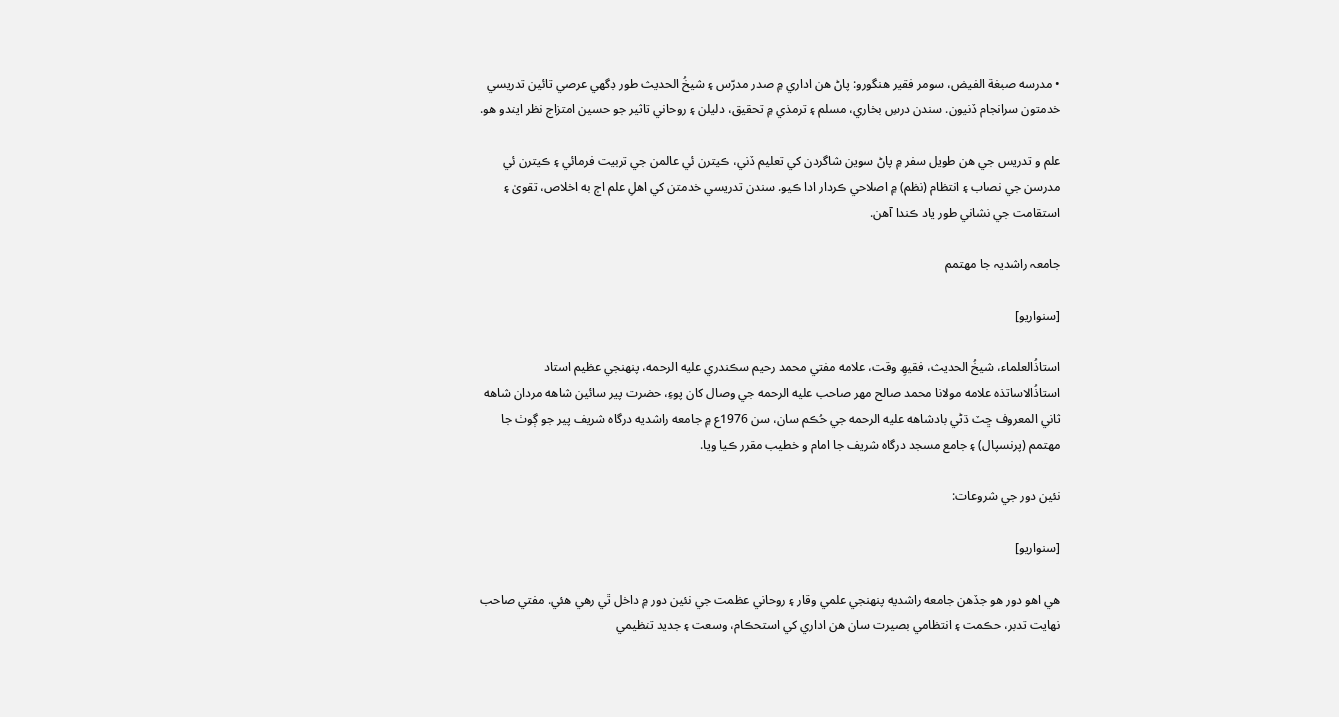• مدرسه صبغة الفیض، سومر فقير هنگورو: پاڻ هن اداري ۾ صدر مدرّس ۽ شيخُ الحديث طور ڊگهي عرصي تائين تدريسي خدمتون سرانجام ڏنيون. سندن درسِ بخاري، مسلم ۽ ترمذي ۾ تحقيق، دليلن ۽ روحاني تاثير جو حسين امتزاج نظر ايندو هو.

علم و تدريس جي هن طويل سفر ۾ پاڻ سوين شاگردن کي تعليم ڏني، ڪيترن ئي عالمن جي تربيت فرمائي ۽ ڪيترن ئي مدرسن جي نصاب ۽ انتظام (نظم) ۾ اصلاحي ڪردار ادا ڪيو. سندن تدريسي خدمتن کي اهلِ علم اڄ به اخلاص، تقوىٰ ۽ استقامت جي نشاني طور ياد ڪندا آهن.

جامعہ راشديہ جا مهتمم

[سنواريو]

استاذُالعلماء، شيخُ الحديث، فقيھِ وقت، علامه مفتي محمد رحيم سڪندري عليه الرحمه، پنهنجي عظيم استاد استاذُالاساتذه علامه مولانا محمد صالح مهر صاحب عليه الرحمه جي وصال کان پوءِ، حضرت پير سائين شاهه مردان شاهه ثاني المعروف ڇٽ ڌڻي بادشاهه عليه الرحمه جي حُڪم سان، سن 1976ع ۾ جامعه راشديه درگاه شريف پير جو ڳوٺ جا مهتمم (پرنسپال) ۽ جامع مسجد درگاه شريف جا امام و خطيب مقرر ڪيا ويا.

نئين دور جي شروعات:

[سنواريو]

هي اهو دور هو جڏهن جامعه راشديه پنهنجي علمي وقار ۽ روحاني عظمت جي نئين دور ۾ داخل ٿي رهي هئي. مفتي صاحب نهايت تدبر، حڪمت ۽ انتظامي بصيرت سان هن اداري کي استحڪام، وسعت ۽ جديد تنظيمي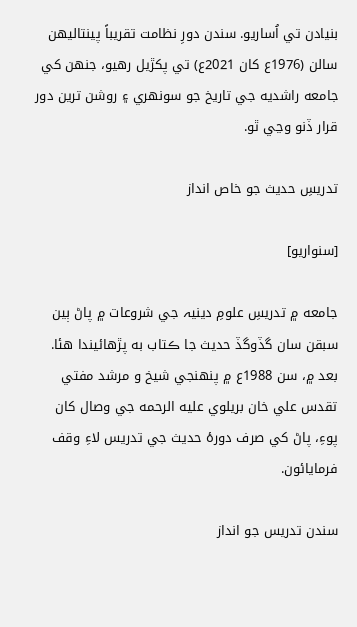بنيادن تي اُساريو. سندن دورِ نظامت تقريباً پينتاليهن سالن (1976ع کان 2021ع) تي پکڙيل رهيو، جنهن کي جامعه راشديه جي تاريخ جو سونھري ۽ روشن ترين دور قرار ڏنو وڃي ٿو.

تدريسِ حديث جو خاص انداز

[سنواريو]

جامعه ۾ تدريسِ علومِ دينيہ جي شروعات ۾ پاڻ ٻين سبقن سان گڏوگڏ حديث جا ڪتاب به پڙهائيندا هئا. بعد ۾، سن 1988ع ۾ پنهنجي شيخ و مرشد مفتي تقدس علي خان بريلوي عليه الرحمه جي وصال کان پوءِ، پاڻ کي صرف دورۂ حديث جي تدريس لاءِ وقف فرمايائون.

سندن تدريس جو انداز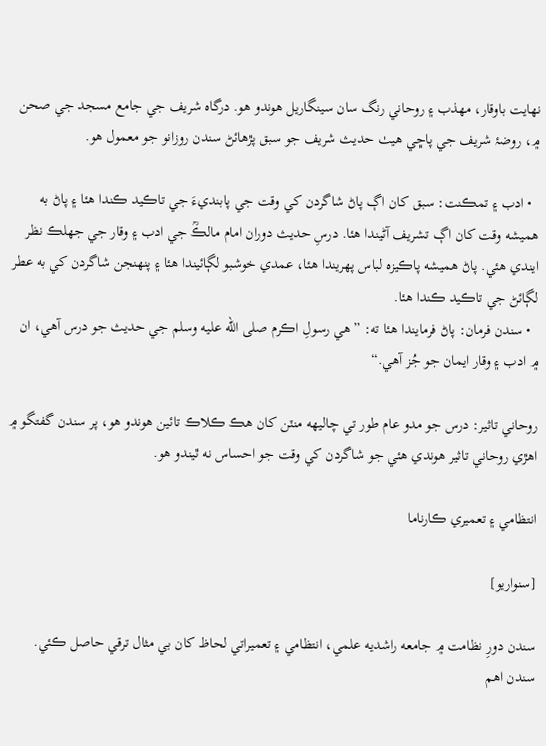نهايت باوقار، مهذب ۽ روحاني رنگ سان سينگاريل هوندو هو. درگاه شريف جي جامع مسجد جي صحن ۾، روضۂ شريف جي پاڇي هيٺ حديث شريف جو سبق پڙهائڻ سندن روزانو جو معمول هو.

  • ادب ۽ تمڪنت: سبق کان اڳ پاڻ شاگردن کي وقت جي پابنديءَ جي تاڪيد ڪندا هئا ۽ پاڻ به هميشه وقت کان اڳ تشريف آڻيندا هئا. درسِ حديث دوران امام مالڪؒ جي ادب ۽ وقار جي جهلڪ نظر ايندي هئي. پاڻ هميشه پاڪيزه لباس پهريندا هئا، عمدي خوشبو لڳائيندا هئا ۽ پنهنجن شاگردن کي به عطر لڳائڻ جي تاڪيد ڪندا هئا.
  • سندن فرمان: پاڻ فرمايندا هئا ته: ”هي رسولِ اڪرم صلى الله عليه وسلم جي حديث جو درس آهي، ان ۾ ادب ۽ وقار ايمان جو جُز آهي.“

روحاني تاثير: درس جو مدو عام طور تي چاليهه منٽن کان هڪ ڪلاڪ تائين هوندو هو، پر سندن گفتگو ۾ اهڙي روحاني تاثير هوندي هئي جو شاگردن کي وقت جو احساس نه ٿيندو هو.

انتظامي ۽ تعميري ڪارناما

[سنواريو]

سندن دورِ نظامت ۾ جامعه راشديه علمي، انتظامي ۽ تعميراتي لحاظ کان بي مثال ترقي حاصل ڪئي. سندن اهم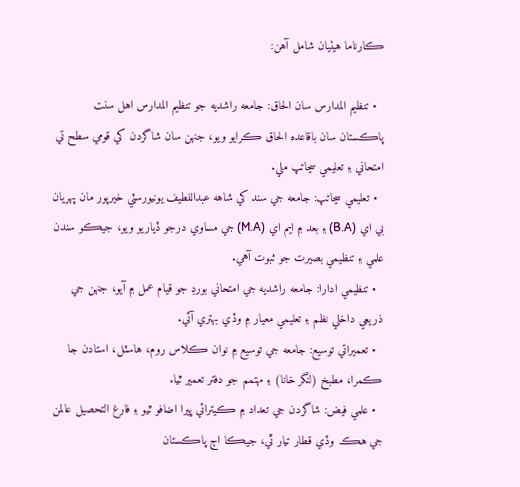ڪارناما هيٺيان شامل آهن:

  • تنظيم المدارس سان الحاق: جامعه راشديه جو تنظيم المدارس اهل سنت پاڪستان سان باقاعده الحاق ڪرايو ويو، جنهن سان شاگردن کي قومي سطح تي امتحاني ۽ تعليمي سڃاڻپ ملي.
  • تعليمي سڃاڻپ: جامعه جي سند کي شاهه عبداللطيف يونيورسٽي خيرپور مان پهريان بي اي (B.A) ۽ بعد ۾ ايم اي (M.A) جي مساوي درجو ڏياريو ويو، جيڪو سندن علمي ۽ تنظيمي بصيرت جو ثبوت آهي.
  • تنظيمي ادارا: جامعه راشديه جي امتحاني بورڊ جو قيام عمل ۾ آيو، جنهن جي ذريعي داخلي نظم ۽ تعليمي معيار ۾ وڏي بهتري آئي.
  • تعميراتي توسيع: جامعه جي توسيع ۾ نوان ڪلاس روم، هاسٽل، استادن جا ڪمرا، مطبخ (لنگر خانا) ۽ مهتمم جو دفتر تعمير ٿيا.
  • علمي فيض: شاگردن جي تعداد ۾ ڪيترائي ڀيرا اضافو ٿيو ۽ فارغ التحصيل عالمن جي هڪ وڏي قطار تيار ٿي، جيڪا اڄ پاڪستان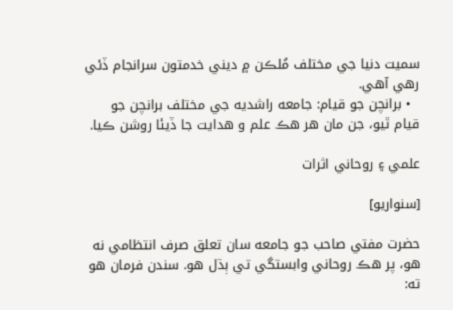سميت دنيا جي مختلف مُلڪن ۾ ديني خدمتون سرانجام ڏئي رهي آهي.
  • برانچن جو قيام: جامعه راشديه جي مختلف برانچن جو قيام ٿيو، جن مان هر هڪ علم و هدايت جا ڏيئا روشن ڪيا.

علمي ۽ روحاني اثرات

[سنواريو]

حضرت مفتي صاحب جو جامعه سان تعلق صرف انتظامي نه هو، پر هڪ روحاني وابستگي تي ٻڌل هو. سندن فرمان هو ته: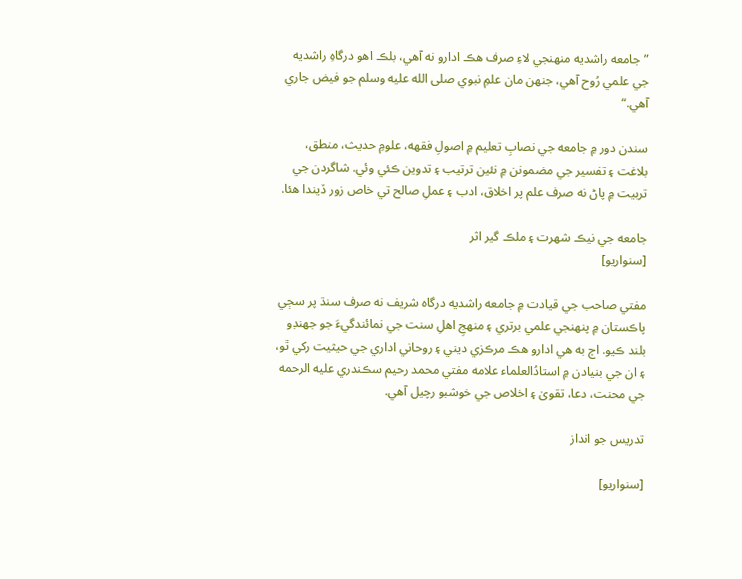”جامعه راشديه منهنجي لاءِ صرف هڪ ادارو نه آهي، بلڪ اهو درگاهِ راشديه جي علمي رُوح آهي، جنهن مان علمِ نبوي صلى الله عليه وسلم جو فيض جاري آهي.“

سندن دور ۾ جامعه جي نصابِ تعليم ۾ اصولِ فقهه، علومِ حديث، منطق، بلاغت ۽ تفسير جي مضمونن ۾ نئين ترتيب ۽ تدوین ڪئي وئي. شاگردن جي تربيت ۾ پاڻ نه صرف علم پر اخلاق، ادب ۽ عملِ صالح تي خاص زور ڏيندا هئا.

جامعه جي نيڪ شهرت ۽ ملڪ گير اثر
[سنواريو]

مفتي صاحب جي قيادت ۾ جامعه راشديه درگاه شريف نه صرف سنڌ پر سڄي پاڪستان ۾ پنهنجي علمي برتري ۽ منهجِ اهلِ سنت جي نمائندگيءَ جو جهنڊو بلند ڪيو. اڄ به هي ادارو هڪ مرڪزي ديني ۽ روحاني اداري جي حيثيت رکي ٿو، ۽ ان جي بنيادن ۾ استادُالعلماء علامه مفتي محمد رحيم سڪندري عليه الرحمه جي محنت، دعا، تقوىٰ ۽ اخلاص جي خوشبو رچيل آهي.

تدريس جو انداز

[سنواريو]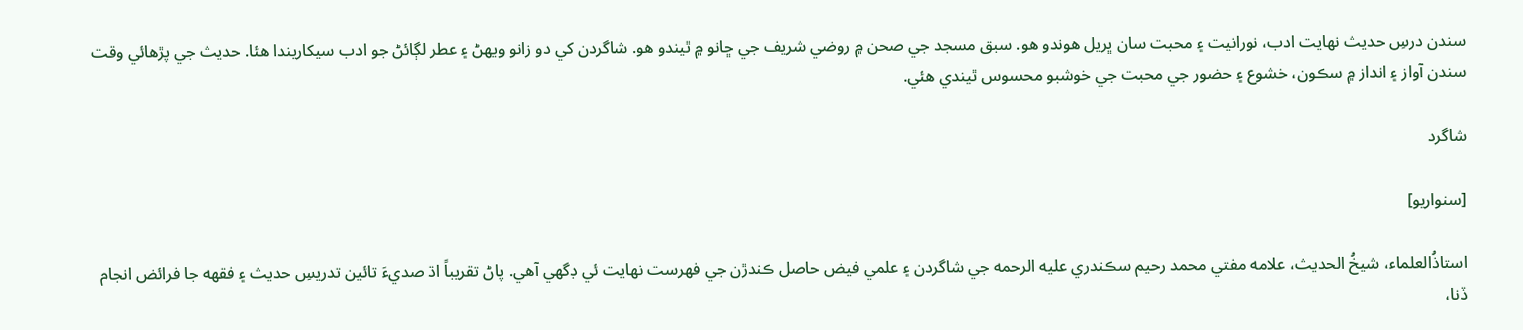سندن درسِ حديث نهايت ادب، نورانيت ۽ محبت سان ڀريل هوندو هو. سبق مسجد جي صحن ۾ روضي شريف جي ڇانو ۾ ٿيندو هو. شاگردن کي دو زانو ويهڻ ۽ عطر لڳائڻ جو ادب سيکاريندا هئا. حديث جي پڙهائي وقت سندن آواز ۽ انداز ۾ سڪون، خشوع ۽ حضور جي محبت جي خوشبو محسوس ٿيندي هئي.

شاگرد

[سنواريو]

استاذُالعلماء، شيخُ الحديث، علامه مفتي محمد رحيم سڪندري عليه الرحمه جي شاگردن ۽ علمي فيض حاصل ڪندڙن جي فهرست نهايت ئي ڊگهي آهي. پاڻ تقريباً اڌ صديءَ تائين تدريسِ حديث ۽ فقهه جا فرائض انجام ڏنا،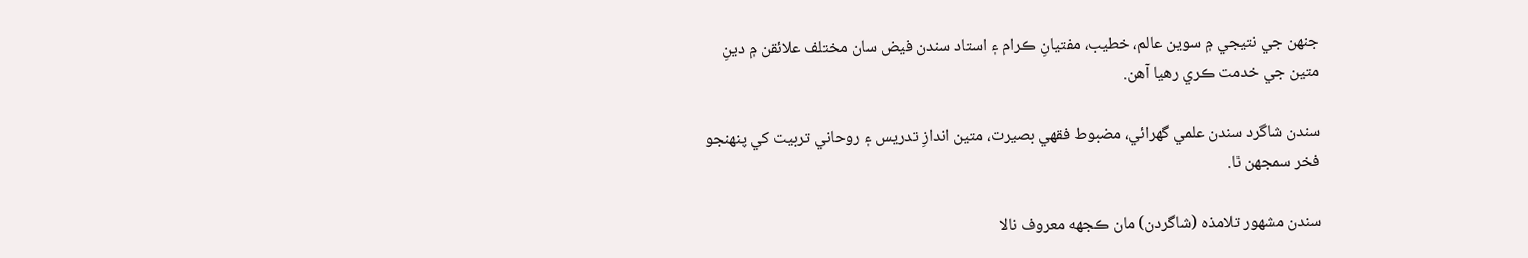جنهن جي نتيجي ۾ سوين عالم، خطيب، مفتيانِ ڪرام ۽ استاد سندن فيض سان مختلف علائقن ۾ دينِ متين جي خدمت ڪري رهيا آهن.

سندن شاگرد سندن علمي گهرائي، مضبوط فقهي بصيرت، متين اندازِ تدريس ۽ روحاني تربيت کي پنهنجو فخر سمجهن ٿا.

سندن مشهور تلامذه (شاگردن) مان ڪجهه معروف نالا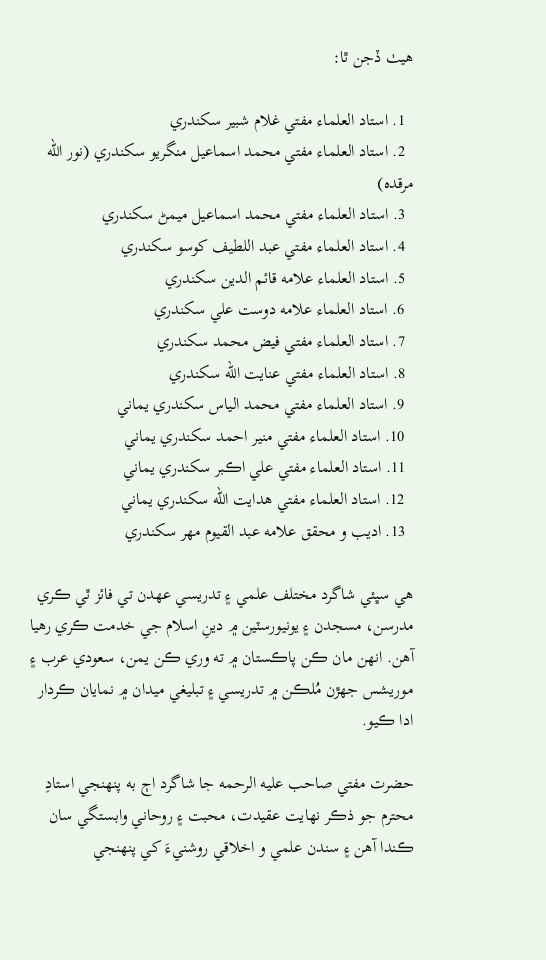هيٺ ڏجن ٿا:

  1. استاد العلماء مفتي غلام شبير سکندري
  2. استاد العلماء مفتي محمد اسماعيل منگريو سکندري (نور الله مرقده)
  3. استاد العلماء مفتي محمد اسماعيل ميمڻ سکندري
  4. استاد العلماء مفتي عبد اللطيف کوسو سکندري
  5. استاد العلماء علامه قائم الدين سکندري
  6. استاد العلماء علامه دوست علي سکندري
  7. استاد العلماء مفتي فيض محمد سکندري
  8. استاد العلماء مفتي عنايت الله سکندري
  9. استاد العلماء مفتي محمد الياس سکندري يماني
  10. استاد العلماء مفتي منير احمد سکندري يماني
  11. استاد العلماء مفتي علي اڪبر سکندري يماني
  12. استاد العلماء مفتي هدايت الله سکندري يماني
  13. اديب و محقق علامه عبد القيوم مهر سکندري

هي سڀئي شاگرد مختلف علمي ۽ تدريسي عهدن تي فائز ٿي ڪري مدرسن، مسجدن ۽ يونيورسٽين ۾ دينِ اسلام جي خدمت ڪري رهيا آهن. انهن مان ڪن پاڪستان ۾ ته وري ڪن يمن، سعودي عرب ۽ موريشس جهڙن مُلڪن ۾ تدريسي ۽ تبليغي ميدان ۾ نمايان ڪردار ادا ڪيو.

حضرت مفتي صاحب عليه الرحمه جا شاگرد اڄ به پنهنجي استادِ محترم جو ذڪر نهايت عقيدت، محبت ۽ روحاني وابستگي سان ڪندا آهن ۽ سندن علمي و اخلاقي روشنيءَ کي پنهنجي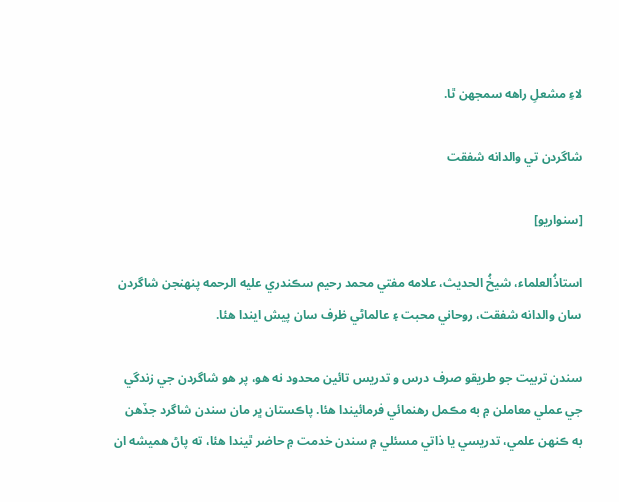لاءِ مشعلِ راهه سمجهن ٿا.

شاگردن تي والدانه شفقت

[سنواريو]

استاذُالعلماء، شيخُ الحديث، علامه مفتي محمد رحيم سڪندري عليه الرحمه پنهنجن شاگردن سان والدانه شفقت، روحاني محبت ۽ عالماڻي ظرف سان پيش ايندا هئا.

سندن تربيت جو طريقو صرف درس و تدريس تائين محدود نه هو، پر هو شاگردن جي زندگي جي عملي معاملن ۾ به مڪمل رهنمائي فرمائيندا هئا. پاڪستان ڀر مان سندن شاگرد جڏهن به ڪنهن علمي، تدريسي يا ذاتي مسئلي ۾ سندن خدمت ۾ حاضر ٿيندا هئا، ته پاڻ هميشه ان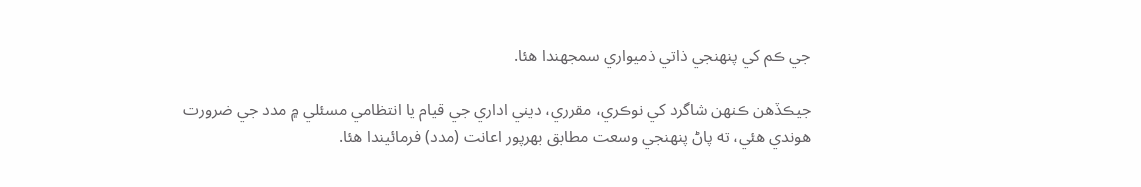جي ڪم کي پنهنجي ذاتي ذميواري سمجهندا هئا.

جيڪڏهن ڪنهن شاگرد کي نوڪري، مقرري، ديني اداري جي قيام يا انتظامي مسئلي ۾ مدد جي ضرورت هوندي هئي، ته پاڻ پنهنجي وسعت مطابق بھرپور اعانت (مدد) فرمائيندا هئا.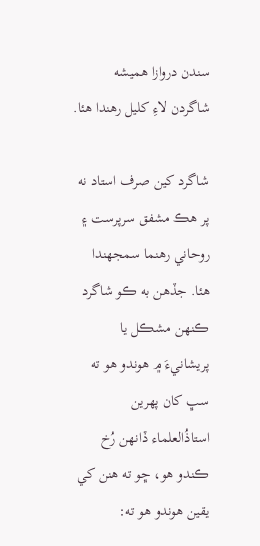سندن دروازا هميشه شاگردن لاءِ کليل رهندا هئا.

شاگرد کين صرف استاد نه پر هڪ مشفق سرپرست ۽ روحاني رهنما سمجهندا هئا. جڏهن به ڪو شاگرد ڪنهن مشڪل يا پريشانيءَ ۾ هوندو هو ته سڀ کان پهرين استاذُالعلماء ڏانهن رُخ ڪندو هو، ڇو ته هنن کي يقين هوندو هو ته: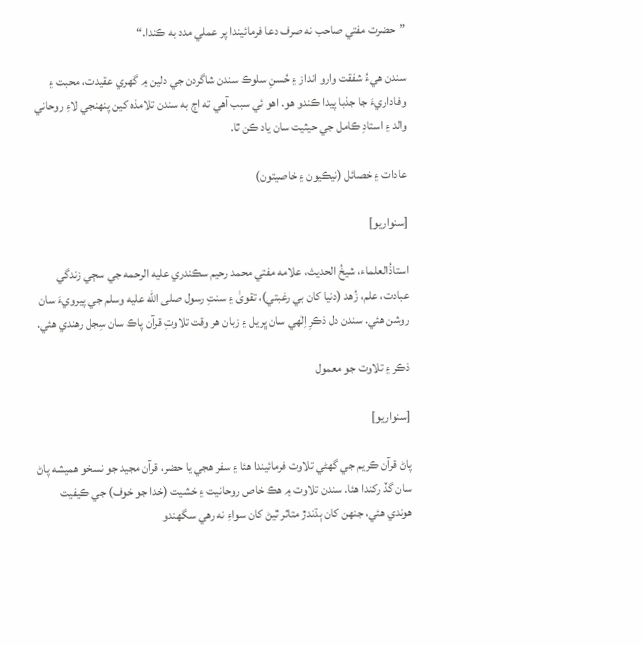”حضرت مفتي صاحب نه صرف دعا فرمائيندا پر عملي مدد به ڪندا.“

سندن هيءُ شفقت وارو انداز ۽ حُسنِ سلوڪ سندن شاگردن جي دلين ۾ گهري عقيدت، محبت ۽ وفاداريءَ جا جذبا پيدا ڪندو هو. اهو ئي سبب آهي ته اڄ به سندن تلامذه کين پنهنجي لاءِ روحاني والد ۽ استادِ ڪامل جي حيثيت سان ياد ڪن ٿا.

عادات ۽ خصائل (نيڪيون ۽ خاصيتون)

[سنواريو]

استاذُالعلماء، شيخُ الحديث، علامه مفتي محمد رحيم سڪندري عليه الرحمه جي سڄي زندگي عبادت، علم، زُهد (دنيا کان بي رغبتي)، تقوىٰ ۽ سنتِ رسول صلى الله عليه وسلم جي پيرويءَ سان روشن هئي. سندن دل ذڪرِ اِلٰهي سان ڀريل ۽ زبان هر وقت تلاوتِ قرآن پاڪ سان سِجل رهندي هئي.

ذڪر ۽ تلاوت جو معمول

[سنواريو]

پاڻ قرآن ڪريم جي گھڻي تلاوت فرمائيندا هئا ۽ سفر هجي يا حضر، قرآن مجيد جو نسخو هميشه پاڻ سان گڏ رکندا هئا. سندن تلاوت ۾ هڪ خاص روحانيت ۽ خشيت (خدا جو خوف) جي ڪيفيت هوندي هئي، جنهن کان ٻڌندڙ متاثر ٿيڻ کان سواءِ نه رهي سگهندو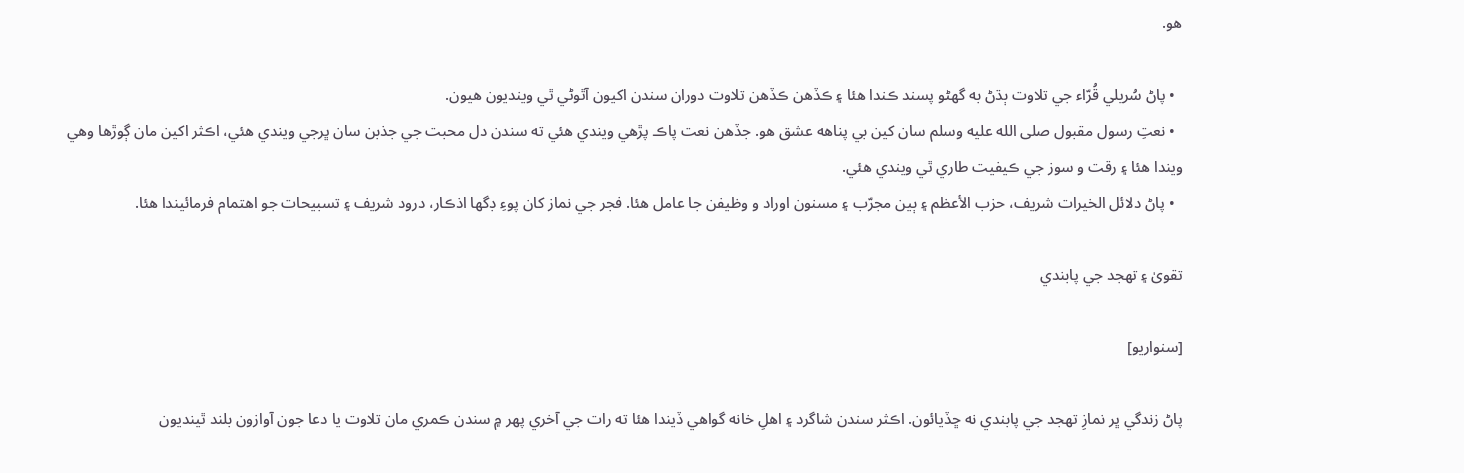هو.

  • پاڻ سُريلي قُرّاء جي تلاوت ٻڌڻ به گهڻو پسند ڪندا هئا ۽ ڪڏهن ڪڏهن تلاوت دوران سندن اکيون آٿوڻي ٿي وينديون هيون.
  • نعتِ رسول مقبول صلى الله عليه وسلم سان کين بي پناھه عشق هو. جڏهن نعت پاڪ پڙهي ويندي هئي ته سندن دل محبت جي جذبن سان ڀرجي ويندي هئي، اڪثر اکين مان ڳوڙها وهي ويندا هئا ۽ رقت و سوز جي ڪيفيت طاري ٿي ويندي هئي.
  • پاڻ دلائل الخيرات شريف، حزب الأعظم ۽ ٻين مجرّب ۽ مسنون اوراد و وظيفن جا عامل هئا. فجر جي نماز کان پوءِ ڊگھا اذڪار، درود شريف ۽ تسبيحات جو اهتمام فرمائيندا هئا.

تقوىٰ ۽ تهجد جي پابندي

[سنواريو]

پاڻ زندگي ڀر نمازِ تهجد جي پابندي نه ڇڏيائون. اڪثر سندن شاگرد ۽ اهلِ خانه گواهي ڏيندا هئا ته رات جي آخري پهر ۾ سندن ڪمري مان تلاوت يا دعا جون آوازون بلند ٿينديون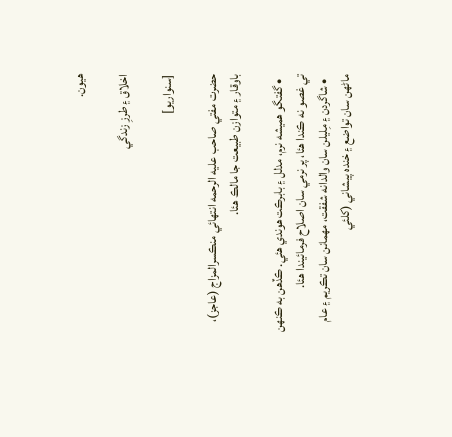هيون.

اخلاق ۽ طرزِ زندگي

[سنواريو]

حضرت مفتي صاحب عليه الرحمه انتھائي منڪسرالمزاج (عاجز)، باوقار ۽ متوازن طبيعت جا مالڪ هئا.

  • گفتگو هميشه نرم، مدلل ۽ بابرڪت هوندي هئي. ڪڏهن به ڪنهن تي غصو نه ڪندا هئا، پر نرمي سان اصلاح فرمائيندا هئا.
  • شاگردن ۽ مِليلن سان والدانه شفقت، مهمانن سان تڪريم ۽ عام ماڻهن سان تواضع ۽ خنده پيشاني (کلئي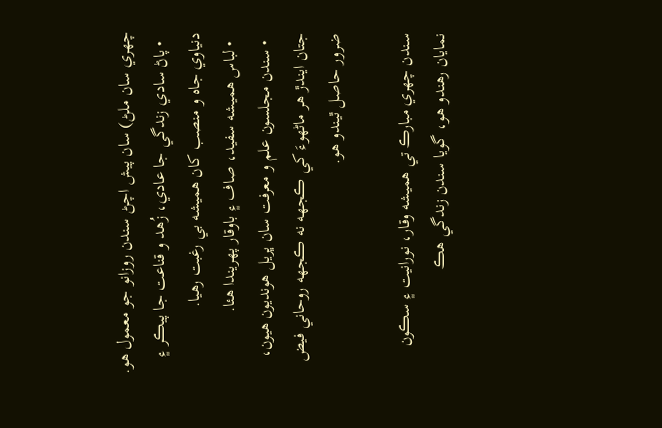چهري سان ملڻ) سان پيش اچڻ سندن روزانو جو معمول هو.
  • پاڻ سادي زندگي جا عادي، زُهد و قناعت جا پيڪر ۽ دنياوي جاہ و منصب کان هميشه بي رغبت رهيا.
  • لباس هميشه سفيد، صاف ۽ باوقار پهريندا هئا.
  • سندن مجلسون علم و معرفت سان ڀريل هونديون هيون، جتان ايندڙ هر ماڻهوءَ کي ڪجهه نه ڪجهه روحاني فيض ضرور حاصل ٿيندو هو.

سندن چهري مبارڪ تي هميشه وقار، نورانيت ۽ سڪون نمايان رهندو هو، گويا سندن زندگي هڪ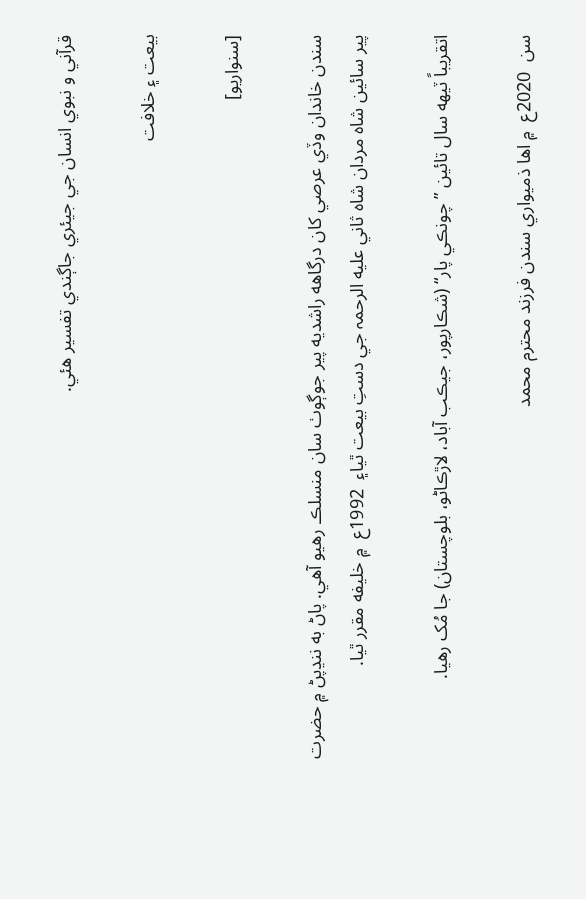قرآني و نبوي انسان جي جيئري جاڳندي تفسير هئي.

بيعت ۽ خلافت

[سنواريو]

سندن خاندان وڏي عرصي کان درگاهه راشديه پير جوڳوٺ سان منسلڪ رهيو آهي. پاڻ به ننڍپڻ ۾ حضرت پير سائين شاه مردان شاه ثاني عليه الرحمہ جي دستِ بيعت ٿيا۽  1992ع  ۾ خليفه مقرر ٿيا.

اتقريباً ٽيهه سال تائين ”چونڪي پار“ (شڪارپور، جيڪب آباد، لاڙڪاڻو، بلوچستان) جا مُک رهيا.

سن  2020ع  ۾ اها ذميواري سندن فرزند محترم محمد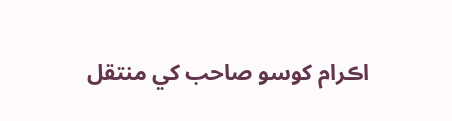اڪرام کوسو صاحب کي منتقل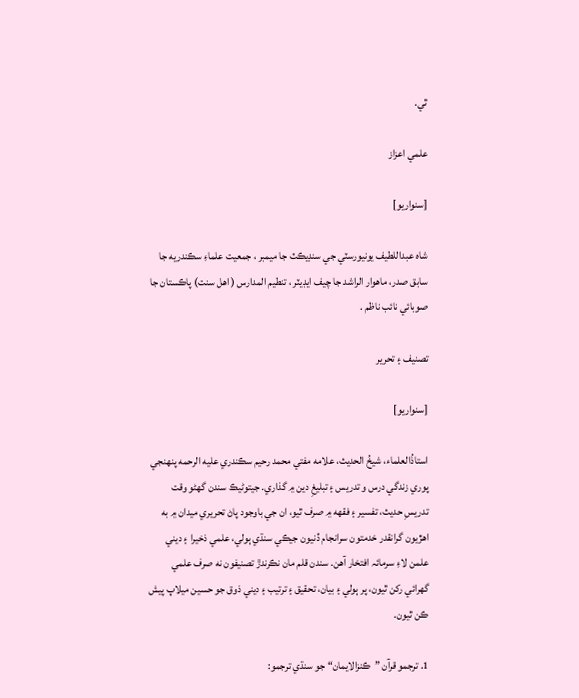ٿي.

علمي اعزاز

[سنواريو]

شاه عبداللطيف يونيورسٽي جي سنڊيڪٽ جا ميمبر ، جمعيت علماءِ سڪندريه جا سابق صدر، ماهوار الراشد جا چيف ايڊيٽر ، تنطيم المدارس ( اهل سنت) پاڪستان جا صوبائي نائب ناظم .

تصنيف ۽ تحرير

[سنواريو]

استاذُالعلماء، شيخُ الحديث، علامه مفتي محمد رحيم سڪندري عليه الرحمه پنهنجي پوري زندگي درس و تدريس ۽ تبليغِ دين ۾ گذاري. جيتوڻيڪ سندن گھڻو وقت تدريسِ حديث، تفسير ۽ فقهه ۾ صرف ٿيو، ان جي باوجود پاڻ تحريري ميدان ۾ به اهڙيون گرانقدر خدمتون سرانجام ڏنيون جيڪي سنڌي ٻولي، علمي ذخيرا ۽ ديني علمن لاءِ سرمائہ افتخار آهن. سندن قلم مان نڪرندڙ تصنيفون نه صرف علمي گهرائي رکن ٿيون، پر ٻولي ۽ بيان، تحقيق ۽ ترتيب ۽ ديني ذوق جو حسين ميلاپ پيش ڪن ٿيون.

1. ترجمو قرآن ”ڪنزالايمان“ جو سنڌي ترجمو: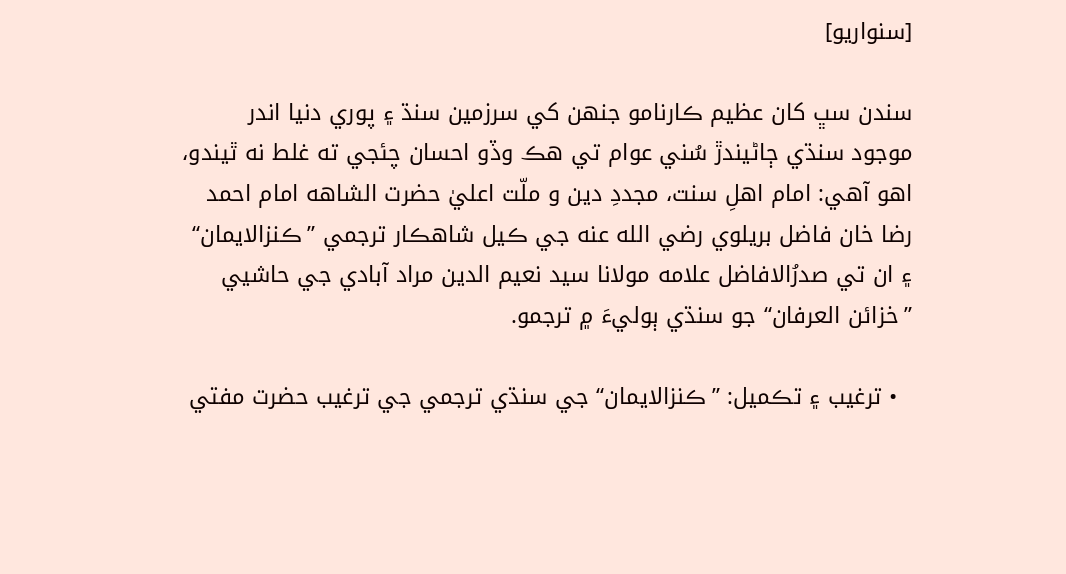[سنواريو]

سندن سڀ کان عظيم ڪارنامو جنهن کي سرزمين سنڌ ۽ پوري دنيا اندر موجود سنڌي ڄاڻيندڙ سُني عوام تي هڪ وڏو احسان چئجي ته غلط نه ٿيندو، اهو آهي: امام اهلِ سنت، مجددِ دين و ملّت اعليٰ حضرت الشاهه امام احمد رضا خان فاضل بريلوي رضي الله عنه جي ڪيل شاهڪار ترجمي ”ڪنزالايمان“ ۽ ان تي صدرُالافاضل علامه مولانا سيد نعيم الدين مراد آبادي جي حاشيي ”خزائن العرفان“ جو سنڌي ٻوليءَ ۾ ترجمو.

  • ترغيب ۽ تڪميل: ”ڪنزالايمان“ جي سنڌي ترجمي جي ترغيب حضرت مفتي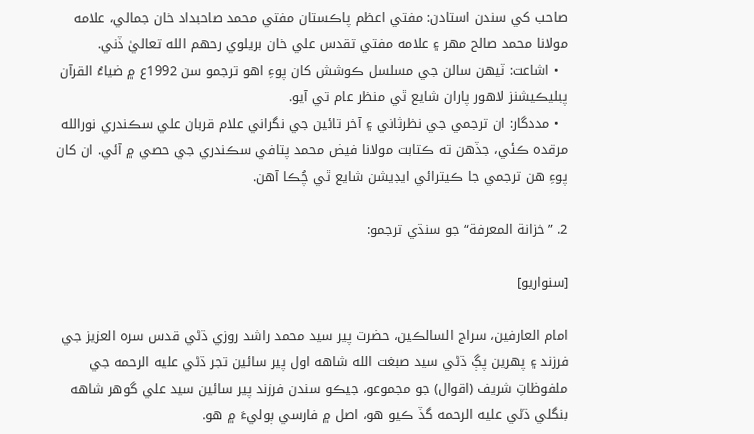صاحب کي سندن استادن: مفتي اعظم پاڪستان مفتي محمد صاحبداد خان جمالي، علامه مولانا محمد صالح مهر ۽ علامه مفتي تقدس علي خان بريلوي رحهم الله تعاليٰ ڏني.
  • اشاعت: ٽيهن سالن جي مسلسل ڪوشش کان پوءِ اهو ترجمو سن 1992ع ۾ ضياءُ القرآن پبليڪيشنز لاهور پاران شايع ٿي منظر عام تي آيو.
  • مددگار: ان ترجمي جي نظرثاني ۽ آخر تائين جي نگراني علام قربان علي سڪندري نورالله مرقده ڪئي، جڏهن ته ڪتابت مولانا فيض محمد پتافي سڪندري جي حصي ۾ آئي. ان کان پوءِ هن ترجمي جا ڪيترائي ايڊيشن شايع ٿي چُڪا آهن.

2. ”خزانة المعرفة“ جو سنڌي ترجمو:

[سنواريو]

امام العارفين، سراج السالڪين، حضرت پير سيد محمد راشد روزي ڌڻي قدس سرہ العزيز جي فرزند ۽ پهرين پڳ ڌڻي سيد صبغت الله شاهه اول پير سائين تجر ڌڻي عليه الرحمه جي ملفوظاتِ شريف (اقوال) جو مجموعو، جيڪو سندن فرزند پير سائين سيد علي گوهر شاهه بنگلي ڌڻي عليه الرحمه گڏ ڪيو هو، اصل ۾ فارسي ٻوليءَ ۾ هو.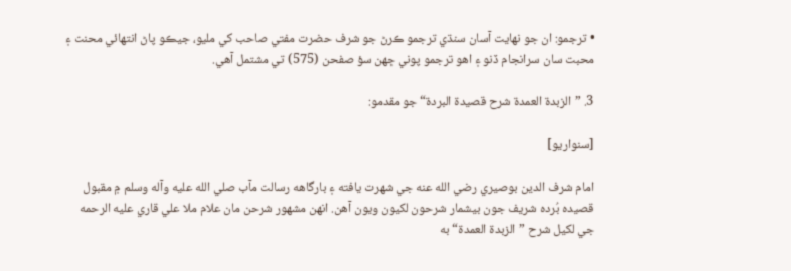• ترجمو: ان جو نهايت آسان سنڌي ترجمو ڪرڻ جو شرف حضرت مفتي صاحب کي مليو، جيڪو پاڻ انتھائي محنت ۽ محبت سان سرانجام ڏنو ۽ اهو ترجمو پوني ڇهن سؤ صفحن (575) تي مشتمل آهي.

3. ”الزبدة العمدة شرح قصيدة البردة“ جو مقدمو:

[سنواريو]

امام شرف الدين بوصيري رضي الله عنه جي شهرت يافته ۽ بارگاهه رسالت مآب صلي الله عليه وآله وسلم ۾ مقبول قصيده بُرده شريف جون بيشمار شرحون لکيون ويون آهن. انهن مشهور شرحن مان علام ملا علي قاري عليه الرحمه جي لکيل شرح ”الزبدة العمدة“ به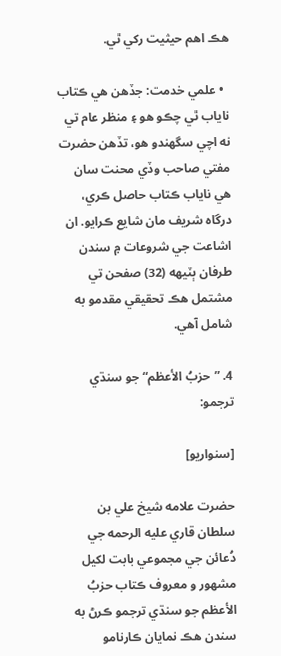هڪ اهم حيثيت رکي ٿي.

  • علمي خدمت: جڏهن هي ڪتاب ناياب ٿي چڪو هو ۽ منظر عام تي نه اچي سگهندو هو، تڏهن حضرت مفتي صاحب وڏي محنت سان هي ناياب ڪتاب حاصل ڪري، درگاه شريف مان شايع ڪرايو. ان اشاعت جي شروعات ۾ سندن طرفان ٻٽيهه (32) صفحن تي مشتمل هڪ تحقيقي مقدمو به شامل آهي.

4. ”حزبُ الأعظم“ جو سنڌي ترجمو:

[سنواريو]

حضرت علامه شيخ علي بن سلطان قاري عليه الرحمه جي دُعائن جي مجموعي بابت لکيل مشهور و معروف ڪتاب حزبُ الأعظم جو سنڌي ترجمو ڪرڻ به سندن هڪ نمايان ڪارنامو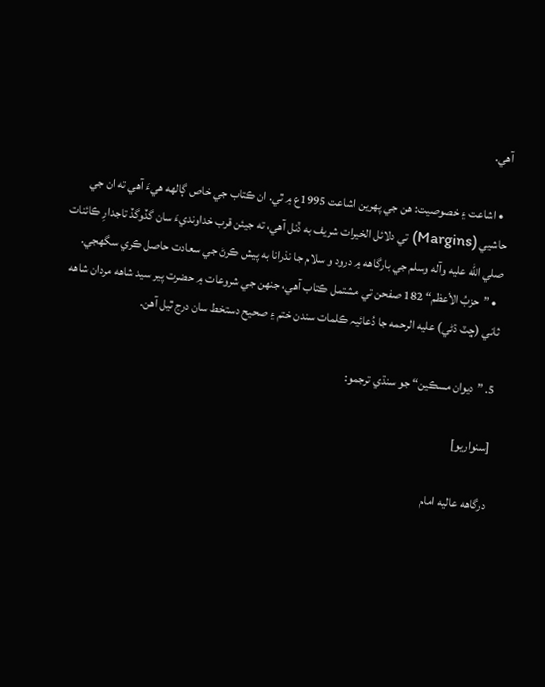آهي.

  • اشاعت ۽ خصوصيت: هن جي پهرين اشاعت 1995ع ۾ ٿي. ان ڪتاب جي خاص ڳالهه هيءَ آهي ته ان جي حاشيي (Margins) تي دلائل الخيرات شريف به ڏنل آهي، ته جيئن قرب خداونديءَ سان گڏوگڏ تاجدارِ ڪائنات صلي الله عليه وآله وسلم جي بارگاهه ۾ درود و سلام جا نذرانا به پيش ڪرڻ جي سعادت حاصل ڪري سگهجي.
  • ”حزبُ الأعظم“ 182 صفحن تي مشتمل ڪتاب آهي، جنهن جي شروعات ۾ حضرت پير سيد شاهه مردان شاهه ثاني (ڇٽ ڌڻي) عليه الرحمه جا دُعائيہ ڪلمات سندن ختم ۽ صحيح دستخط سان درج ٿيل آهن.

5. ”ديوان مسڪين“ جو سنڌي ترجمو:

[سنواريو]

درگاهه عاليه امام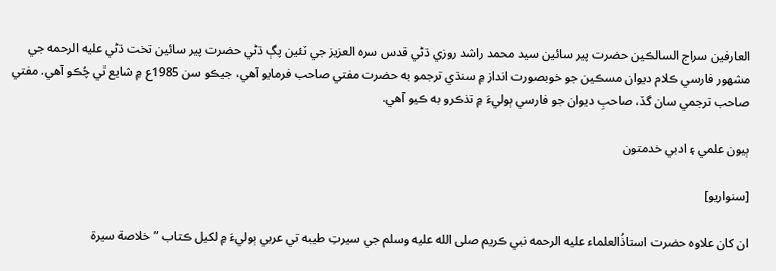العارفين سراج السالڪين حضرت پير سائين سيد محمد راشد روزي ڌڻي قدس سرہ العزيز جي ٽئين پڳ ڌڻي حضرت پير سائين تخت ڌڻي عليه الرحمه جي مشهور فارسي ڪلام ديوان مسڪين جو خوبصورت انداز ۾ سنڌي ترجمو به حضرت مفتي صاحب فرمايو آهي، جيڪو سن 1985ع ۾ شايع ٿي چُڪو آهي. مفتي صاحب ترجمي سان گڏ، صاحبِ ديوان جو فارسي ٻوليءَ ۾ تذڪرو به ڪيو آهي.

ٻيون علمي ۽ ادبي خدمتون

[سنواريو]

ان کان علاوه حضرت استاذُالعلماء عليه الرحمه نبي ڪريم صلى الله عليه وسلم جي سيرتِ طيبه تي عربي ٻوليءَ ۾ لکيل ڪتاب ”خلاصة سيرۃ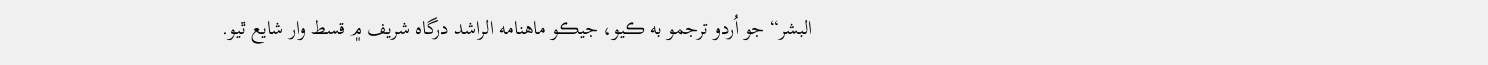البشر“ جو اُردو ترجمو به ڪيو، جيڪو ماهنامه الراشد درگاه شريف ۾ قسط وار شايع ٿيو.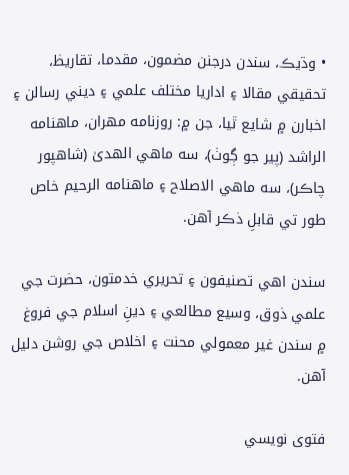• وڌيڪ، سندن درجنن مضمون، مقدما، تقاريظ، تحقيقي مقالا ۽ اداريا مختلف علمي ۽ ديني رسالن ۽ اخبارن ۾ شايع ٿيا، جن ۾: روزنامه مهران، ماهنامه الراشد (پير جو ڳوٺ)، سه ماهي الهدىٰ (شاهپور چاڪر)، سه ماهي الاصلاح ۽ ماهنامه الرحيم خاص طور تي قابلِ ذڪر آهن.

سندن اهي تصنيفون ۽ تحريري خدمتون، حضرت جي علمي ذوق، وسيع مطالعي ۽ دينِ اسلام جي فروغ ۾ سندن غير معمولي محنت ۽ اخلاص جي روشن دليل آهن.

فتوى نويسي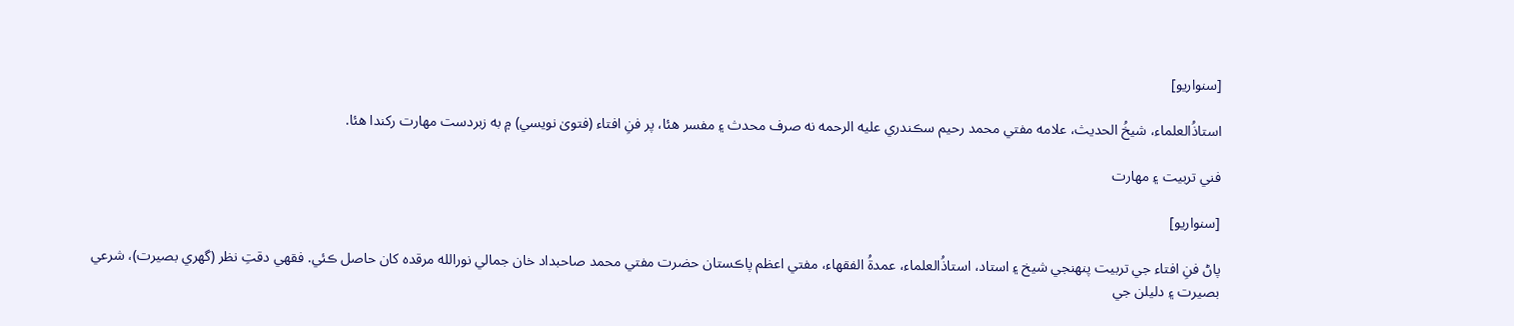[سنواريو]

استاذُالعلماء، شيخُ الحديث، علامه مفتي محمد رحيم سڪندري عليه الرحمه نه صرف محدث ۽ مفسر هئا، پر فنِ افتاء (فتوىٰ نويسي) ۾ به زبردست مهارت رکندا هئا.

فني تربيت ۽ مهارت

[سنواريو]

پاڻ فنِ افتاء جي تربيت پنهنجي شيخ ۽ استاد، استاذُالعلماء، عمدۃُ الفقهاء، مفتي اعظم پاڪستان حضرت مفتي محمد صاحبداد خان جمالي نورالله مرقده کان حاصل ڪئي. فقهي دقتِ نظر (گھري بصيرت)، شرعي بصيرت ۽ دليلن جي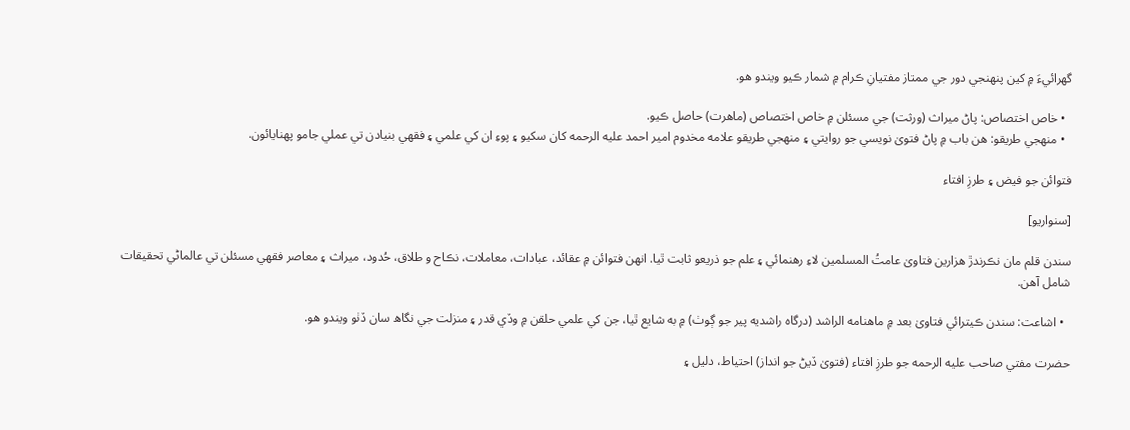گهرائيءَ ۾ کين پنهنجي دور جي ممتاز مفتيانِ ڪرام ۾ شمار ڪيو ويندو هو.

  • خاص اختصاص: پاڻ ميراث (ورثت) جي مسئلن ۾ خاص اختصاص (ماهرت) حاصل ڪيو.
  • منهجي طريقو: هن باب ۾ پاڻ فتوىٰ نويسي جو روايتي ۽ منهجي طريقو علامه مخدوم امير احمد عليه الرحمه کان سکيو ۽ پوءِ ان کي علمي ۽ فقهي بنيادن تي عملي جامو پهنايائون.

فتوائن جو فيض ۽ طرزِ افتاء

[سنواريو]

سندن قلم مان نڪرندڙ هزارين فتاوىٰ عامتُ المسلمين لاءِ رهنمائي ۽ علم جو ذريعو ثابت ٿيا. انھن فتوائن ۾ عقائد، عبادات، معاملات، نڪاح و طلاق، حُدود، ميراث ۽ معاصر فقهي مسئلن تي عالماڻي تحقيقات شامل آهن.

  • اشاعت: سندن ڪيترائي فتاوىٰ بعد ۾ ماهنامه الراشد (درگاه راشديه پير جو ڳوٺ) ۾ به شايع ٿيا، جن کي علمي حلقن ۾ وڏي قدر ۽ منزلت جي نگاھ سان ڏٺو ويندو هو.

حضرت مفتي صاحب عليه الرحمه جو طرزِ افتاء (فتوىٰ ڏيڻ جو انداز) احتياط، دليل ۽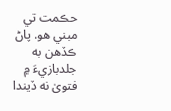حڪمت تي مبني هو. پاڻ ڪڏهن به جلدبازيءَ ۾ فتوىٰ نه ڏيندا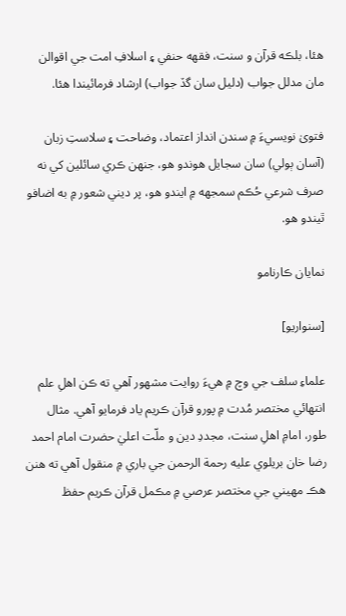هئا، بلڪه قرآن و سنت، فقهه حنفي ۽ اسلافِ امت جي اقوالن مان مدلل جواب (دليل سان گڏ جواب) ارشاد فرمائيندا هئا.

فتوىٰ نويسيءَ ۾ سندن انداز اعتماد، وضاحت ۽ سلاستِ زبان (آسان ٻولي) سان سجايل هوندو هو، جنهن ڪري سائلين کي نه صرف شرعي حُڪم سمجهه ۾ ايندو هو، پر ديني شعور ۾ به اضافو ٿيندو هو.

نمايان ڪارنامو

[سنواريو]

علماءِ سلف جي وچ ۾ هيءَ روايت مشهور آهي ته ڪن اهلِ علم انتهائي مختصر مُدت ۾ پورو قرآن ڪريم ياد فرمايو آهي. مثال طور، امامِ اهلِ سنت، مجددِ دين و ملّت اعليٰ حضرت امام احمد رضا خان بريلوي عليه رحمة الرحمن جي باري ۾ منقول آهي ته هنن هڪ مهيني جي مختصر عرصي ۾ مڪمل قرآن ڪريم حفظ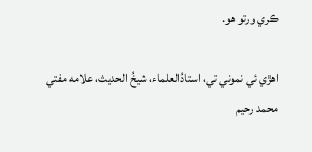ڪري ورتو هو.

اهڙي ئي نموني تي، استادُالعلماء، شيخُ الحديث، علامه مفتي محمد رحيم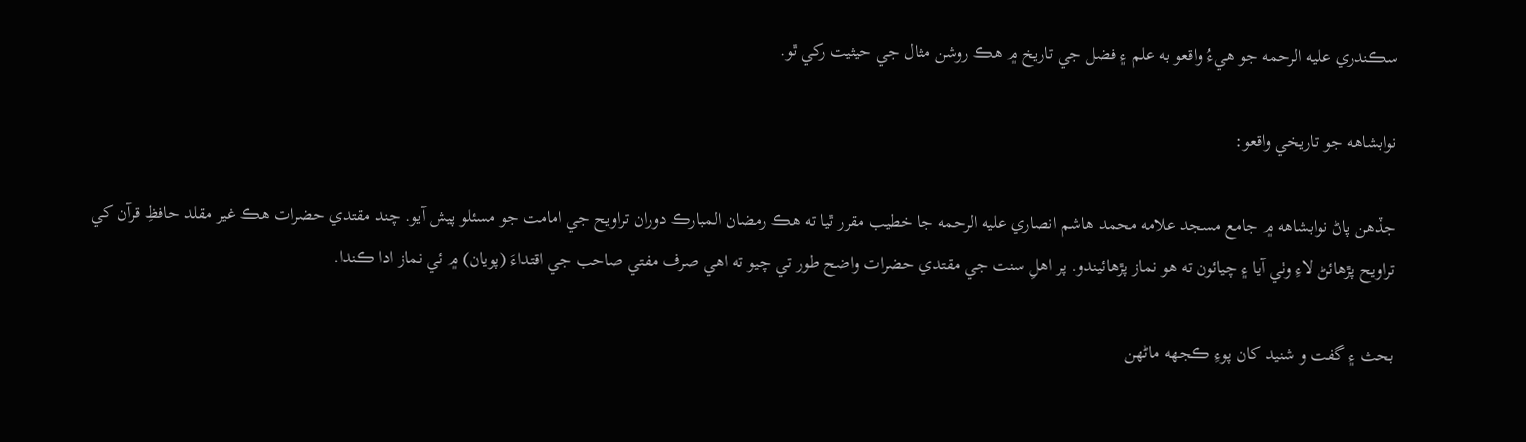سڪندري عليه الرحمه جو هيءُ واقعو به علم ۽ فضل جي تاريخ ۾ هڪ روشن مثال جي حيثيت رکي ٿو.

نوابشاهه جو تاريخي واقعو:

جڏهن پاڻ نوابشاهه ۾ جامع مسجد علامه محمد هاشم انصاري عليه الرحمه جا خطيب مقرر ٿيا ته هڪ رمضان المبارڪ دوران تراويح جي امامت جو مسئلو پيش آيو. چند مقتدي حضرات هڪ غير مقلد حافظِ قرآن کي تراويح پڙهائڻ لاءِ وٺي آيا ۽ چيائون ته هو نماز پڙهائيندو. پر اهلِ سنت جي مقتدي حضرات واضح طور تي چيو ته اهي صرف مفتي صاحب جي اقتداءَ (پويان) ۾ ئي نماز ادا ڪندا.

بحث ۽ گفت و شنيد کان پوءِ ڪجهه ماڻهن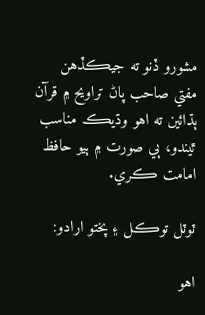مشورو ڏنو ته جيڪڏهن مفتي صاحب پاڻ تراويح ۾ قرآن ٻڌائين ته اهو وڌيڪ مناسب ٿيندو، ٻي صورت ۾ ٻيو حافظ امامت ڪري.

ٽوٽل توڪل ۽ پختو ارادو:

اهو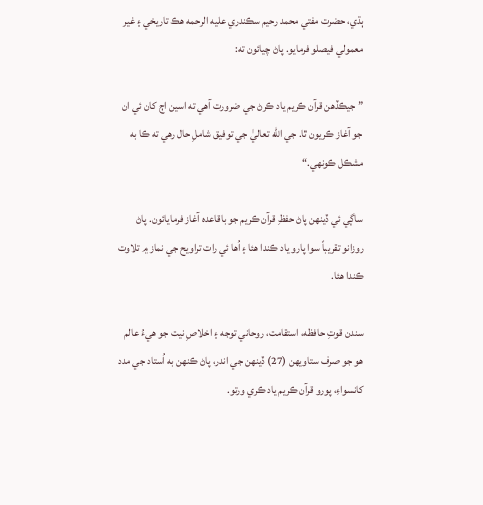ٻڌي، حضرت مفتي محمد رحيم سڪندري عليه الرحمه هڪ تاريخي ۽ غير معمولي فيصلو فرمايو. پاڻ چيائون ته:

”جيڪڏهن قرآن ڪريم ياد ڪرڻ جي ضرورت آهي ته اسين اڄ کان ئي ان جو آغاز ڪريون ٿا. جي الله تعاليٰ جي توفيق شاملِ حال رهي ته ڪا به مشڪل ڪونهي.“

ساڳي ئي ڏينهن پاڻ حفظِ قرآن ڪريم جو باقاعده آغاز فرمايائون. پاڻ روزانو تقريباً سوا پارو ياد ڪندا هئا ۽ اُها ئي رات تراويح جي نماز ۾ تلاوت ڪندا هئا.

سندن قوتِ حافظه، استقامت، روحاني توجه ۽ اخلاصِ نيت جو هيءُ عالم هو جو صرف ستاويهن (27) ڏينهن جي اندر، پاڻ ڪنهن به اُستاد جي مدد کانسواءِ، پورو قرآن ڪريم ياد ڪري ورتو.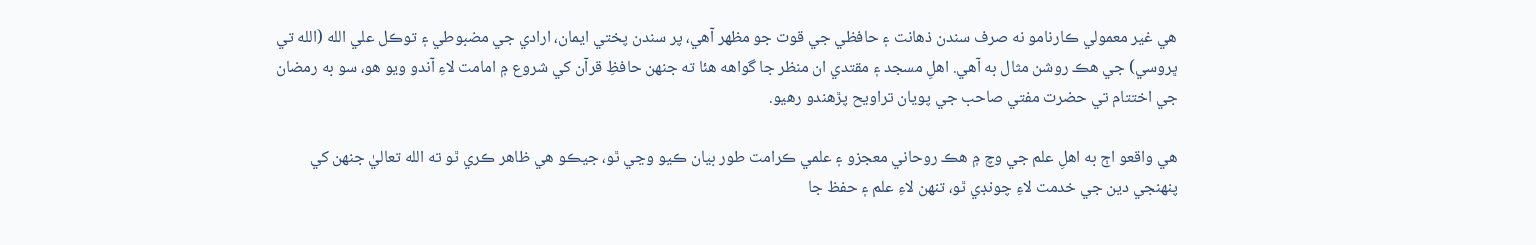هي غير معمولي ڪارنامو نه صرف سندن ذهانت ۽ حافظي جي قوت جو مظهر آهي، پر سندن پختي ايمان، ارادي جي مضبوطي ۽ توڪل علي الله (الله تي ڀروسي) جي هڪ روشن مثال به آهي. اهلِ مسجد ۽ مقتدي ان منظر جا گواهه هئا ته جنهن حافظِ قرآن کي شروع ۾ امامت لاءِ آندو ويو هو، سو به رمضان جي اختتام تي حضرت مفتي صاحب جي پويان تراويح پڙهندو رهيو.

هي واقعو اڄ به اهلِ علم جي وچ ۾ هڪ روحاني معجزو ۽ علمي ڪرامت طور بيان ڪيو وڃي ٿو، جيڪو هي ظاهر ڪري ٿو ته الله تعاليٰ جنهن کي پنهنجي دين جي خدمت لاءِ چونڊي ٿو، تنهن لاءِ علم ۽ حفظ جا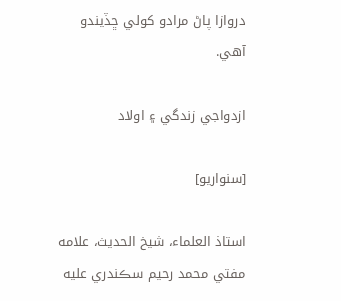دروازا پاڻ مرادو کولي ڇڏيندو آهي.

ازدواجي زندگي ۽ اولاد

[سنواريو]

استاذ العلماء، شيخ الحديث، علامه مفتي محمد رحيم سڪندري عليه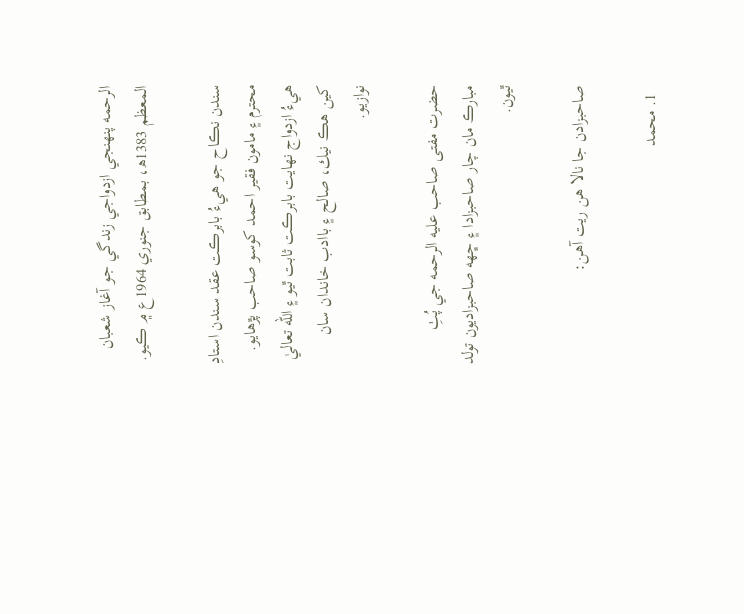الرحمه پنهنجي ازدواجي زندگي جو آغاز شعبان المعظم 1383ھ، بمطابق جنوري 1964ع ۾ ڪيو.

سندن نڪاح جو هيءُ بابرڪت عقد سندن استادِ محترم ۽ مامون فقير احمد کوسو صاحب پڙهايو. هيءُ ازدواج نهايت بابرڪت ثابت ٿيو ۽ الله تعاليٰ کين هڪ نيك، صالح ۽ باادب خاندان سان نوازيو.

حضرت مفتی صاحب عليه الرحمه جي پُٺِ مبارڪ مان چار صاحبزادا ۽ ڇهه صاحبزاديون تولد ٿيون.

صاحبزادن جا نالا هن ريت آهن:

  1. محمد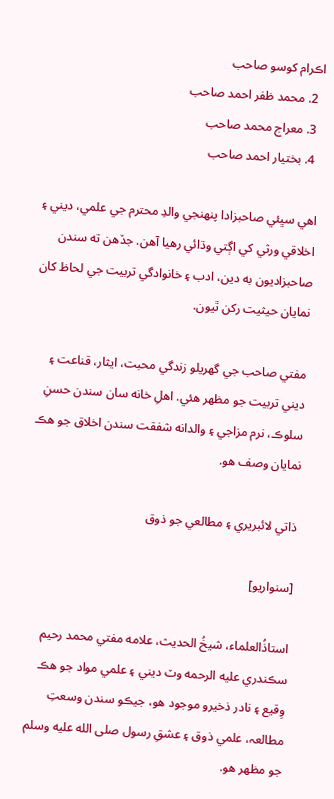اڪرام کوسو صاحب
  2. محمد ظفر احمد صاحب
  3. معراج محمد صاحب
  4. بختيار احمد صاحب

اهي سڀئي صاحبزادا پنهنجي والدِ محترم جي علمي، ديني ۽ اخلاقي ورثي کي اڳتي وڌائي رهيا آهن. جڏهن ته سندن صاحبزاديون به دين، ادب ۽ خانوادگي تربيت جي لحاظ کان نمايان حيثيت رکن ٿيون.

مفتي صاحب جي گهريلو زندگي محبت، ايثار، قناعت ۽ ديني تربيت جو مظهر هئي. اهلِ خانه سان سندن حسنِ سلوڪ، نرم مزاجي ۽ والدانه شفقت سندن اخلاق جو هڪ نمايان وصف هو.

ذاتي لائبريري ۽ مطالعي جو ذوق

[سنواريو]

استاذُالعلماء، شيخُ الحديث، علامه مفتي محمد رحيم سڪندري عليه الرحمه وٽ ديني ۽ علمي مواد جو هڪ وِقيع ۽ نادر ذخيرو موجود هو، جيڪو سندن وسعتِ مطالعہ، علمي ذوق ۽ عشقِ رسول صلى الله عليه وسلم جو مظھر هو.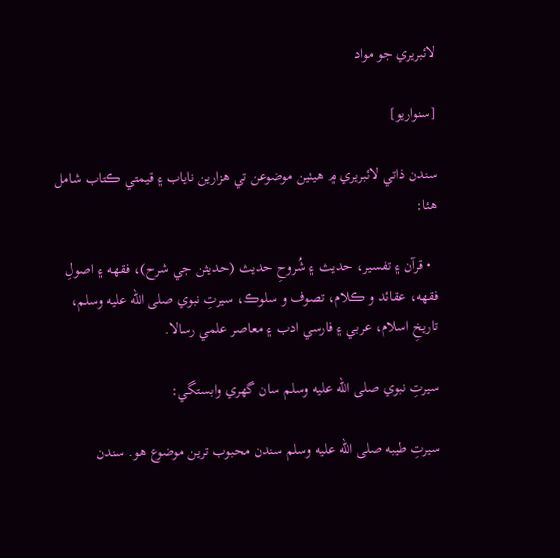لائبريري جو مواد

[سنواريو]

سندن ذاتي لائبريري ۾ هيٺين موضوعن تي هزارين ناياب ۽ قيمتي ڪتاب شامل هئا:

  • قرآن ۽ تفسير، حديث ۽ شُروحِ حديث (حديثن جي شرح)، فقهه ۽ اصولِ فقهه، عقائد و ڪلام، تصوف و سلوڪ، سيرتِ نبوي صلى الله عليه وسلم، تاريخِ اسلام، عربي ۽ فارسي ادب ۽ معاصر علمي رسالا.

سيرتِ نبوي صلى الله عليه وسلم سان گهري وابستگي:

سيرتِ طيبه صلى الله عليه وسلم سندن محبوب ترين موضوع هو. سندن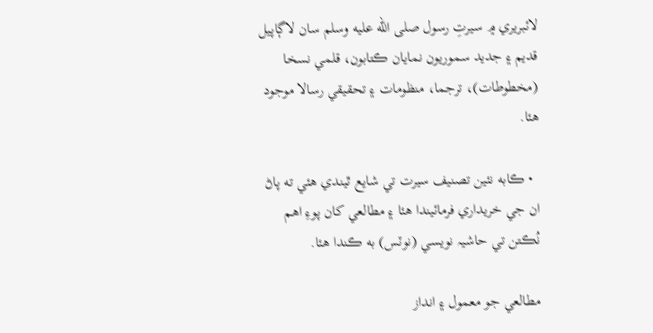لائبريري ۾ سيرتِ رسول صلى الله عليه وسلم سان لاڳاپيل قديم ۽ جديد سموريون نمايان ڪتابون، قلمي نسخا (مخطوطات)، ترجما، منظومات ۽ تحقيقي رسالا موجود هئا.

  • ڪابه نئين تصنيف سيرت تي شايع ٿيندي هئي ته پاڻ ان جي خريداري فرمائيندا هئا ۽ مطالعي کان پوءِ اهم نُڪتن تي حاشيہ نويسي (نوٽس) به ڪندا هئا.

مطالعي جو معمول ۽ انداز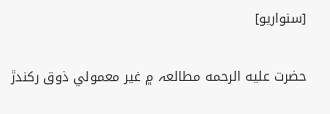[سنواريو]

حضرت عليه الرحمه مطالعہ ۾ غير معمولي ذوق رکندڙ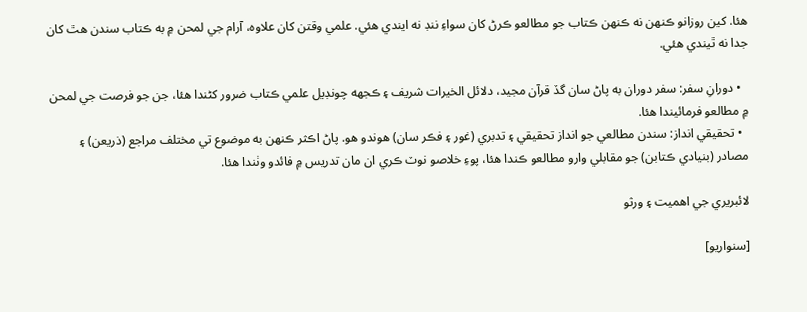هئا. کين روزانو ڪنهن نه ڪنهن ڪتاب جو مطالعو ڪرڻ کان سواءِ ننڊ نه ايندي هئي. علمي وقتن کان علاوه، آرام جي لمحن ۾ به ڪتاب سندن هٿ کان جدا نه ٿيندي هئي.

  • دورانِ سفر: سفر دوران به پاڻ سان گڏ قرآن مجيد، دلائل الخيرات شريف ۽ ڪجهه چونڊيل علمي ڪتاب ضرور کڻندا هئا، جن جو فرصت جي لمحن ۾ مطالعو فرمائيندا هئا.
  • تحقيقي انداز: سندن مطالعي جو انداز تحقيقي ۽ تدبري (غور ۽ فڪر سان) هوندو هو. پاڻ اڪثر ڪنهن به موضوع تي مختلف مراجع (ذريعن) ۽ مصادر (بنيادي ڪتابن) جو مقابلي وارو مطالعو ڪندا هئا، پوءِ خلاصو نوٽ ڪري ان مان تدريس ۾ فائدو وٺندا هئا.

لائبريري جي اهميت ۽ ورثو

[سنواريو]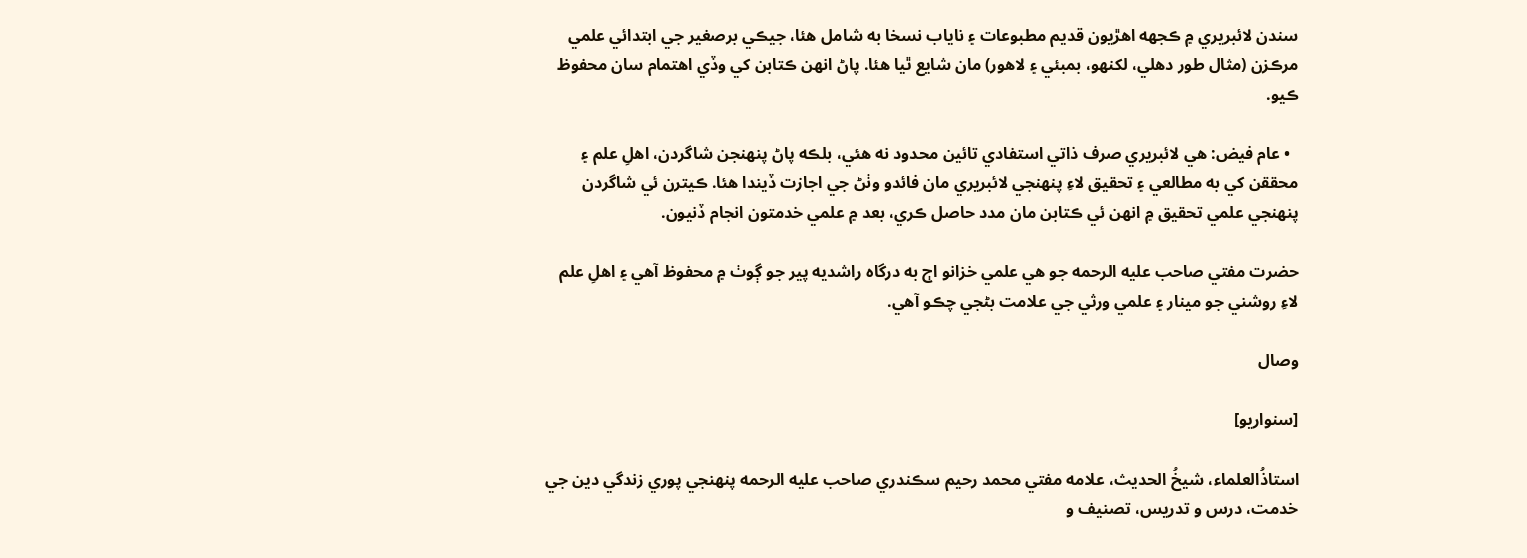سندن لائبريري ۾ ڪجهه اهڙيون قديم مطبوعات ۽ ناياب نسخا به شامل هئا، جيڪي برصغير جي ابتدائي علمي مرڪزن (مثال طور دهلي، لکنهو، بمبئي ۽ لاهور) مان شايع ٿيا هئا. پاڻ انهن ڪتابن کي وڏي اهتمام سان محفوظ ڪيو.

  • عام فيض: هي لائبريري صرف ذاتي استفادي تائين محدود نه هئي، بلڪه پاڻ پنهنجن شاگردن، اهلِ علم ۽ محققن کي به مطالعي ۽ تحقيق لاءِ پنهنجي لائبريري مان فائدو وٺڻ جي اجازت ڏيندا هئا. ڪيترن ئي شاگردن پنهنجي علمي تحقيق ۾ انهن ئي ڪتابن مان مدد حاصل ڪري، بعد ۾ علمي خدمتون انجام ڏنيون.

حضرت مفتي صاحب عليه الرحمه جو هي علمي خزانو اڄ به درگاه راشديه پير جو ڳوٺ ۾ محفوظ آهي ۽ اهلِ علم لاءِ روشني جو مينار ۽ علمي ورثي جي علامت بڻجي چڪو آهي.

وصال

[سنواريو]

استاذُالعلماء، شيخُ الحديث، علامه مفتي محمد رحيم سڪندري صاحب عليه الرحمه پنهنجي پوري زندگي دين جي خدمت، درس و تدريس، تصنيف و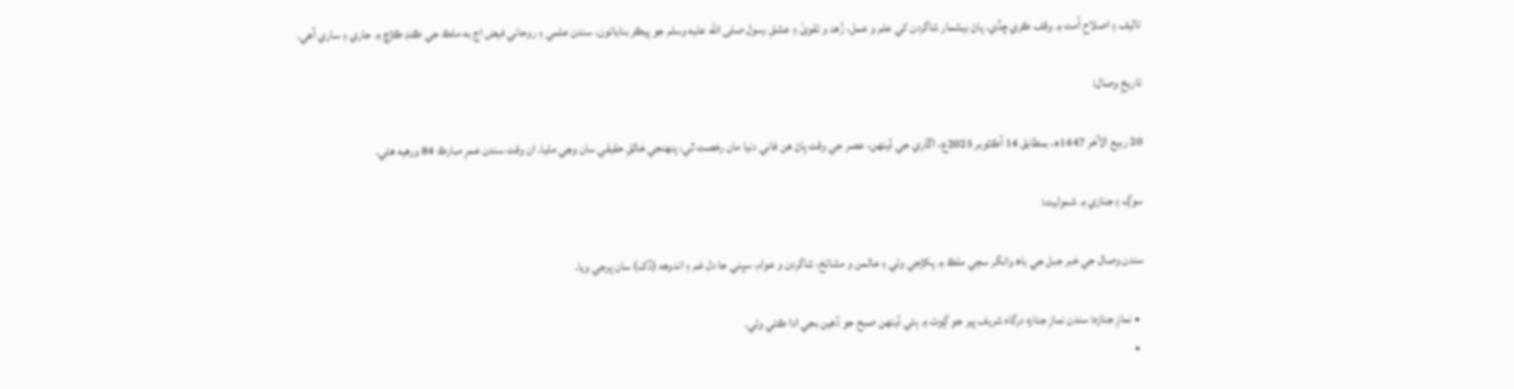تاليف ۽ اصلاحِ اُمت ۾ وقف ڪري ڇڏي. پاڻ بيشمار شاگردن کي علم و عمل، زُهد و تقوىٰ ۽ عشقِ رسول صلى الله عليه وسلم جو پيڪر بنايائون. سندن علمي ۽ روحاني فيض اڄ به ملڪ جي ڪنڊ ڪڙڇ ۾ جاري ۽ ساري آهي.

تاريخِ وصال:

20 ربيع الآخر 1447ھ، بمطابق 14 آڪٽوبر 2025ع، اڱاري جي ڏينهن، عصر جي وقت پاڻ هن فاني دنيا مان رخصت ٿي، پنهنجي خالقِ حقيقي سان وڃي مليا. ان وقت سندن عمرِ مبارڪ 84 ورهيه هئي.

سوڳ ۽ جنازي ۾ شموليت:

سندن وصال جي خبر جبل جي باھ وانگر سڄي ملڪ ۾ پکڙجي وئي ۽ عالمن و مشائخ، شاگردن و عوام، سڀني جا دل غم ۽ اندوهه (ڏک) سان ڀرجي ويا.

  • نمازِ جنازه: سندن نمازِ جنازه درگاه شريف پير جو ڳوٺ ۾ ٻئي ڏينهن صبح جو ڏھين بجي ادا ڪئي وئي.
  •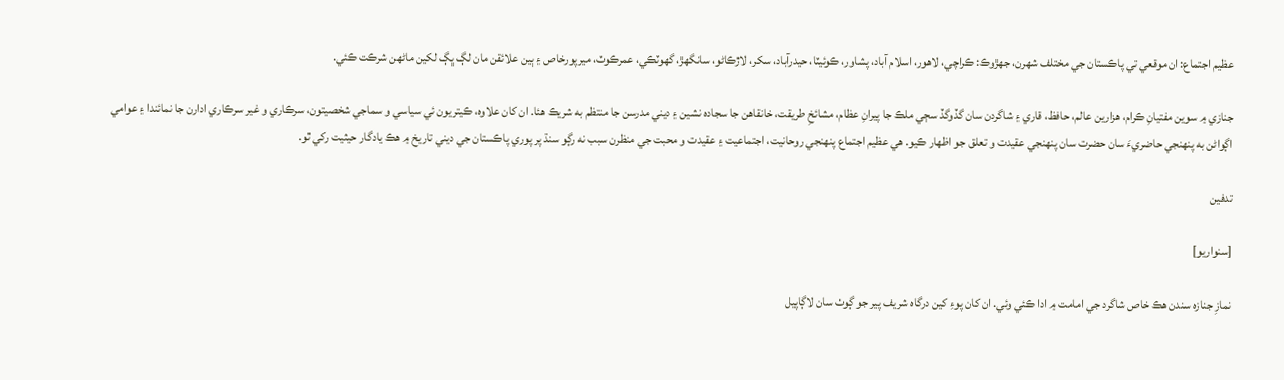عظيم اجتماع: ان موقعي تي پاڪستان جي مختلف شهرن، جهڙوڪ: ڪراچي، لاهور، اسلام آباد، پشاور، ڪوئيٽا، حيدرآباد، سکر، لاڙڪاڻو، سانگهڙ، گهوٽڪي، عمرڪوٽ، ميرپورخاص ۽ ٻين علائقن مان لڳ ڀڳ لکين ماڻهن شرڪت ڪئي.

جنازي ۾ سوين مفتيانِ ڪرام، هزارين عالم، حافظ، قاري ۽ شاگردن سان گڏوگڏ سڄي ملڪ جا پيرانِ عظام، مشائخِ طريقت، خانقاهن جا سجاده نشين ۽ ديني مدرسن جا منتظم به شريڪ هئا. ان کان علاوه، ڪيتريون ئي سياسي و سماجي شخصيتون، سرڪاري و غير سرڪاري ادارن جا نمائندا ۽ عوامي اڳواڻن به پنهنجي حاضريءَ سان حضرت سان پنهنجي عقيدت و تعلق جو اظهار ڪيو. هي عظيم اجتماع پنهنجي روحانيت، اجتماعيت ۽ عقيدت و محبت جي منظرن سبب نه رڳو سنڌ پر پوري پاڪستان جي ديني تاريخ ۾ هڪ يادگار حيثيت رکي ٿو.

تدفين

[سنواريو]

نمازِ جنازه سندن هڪ خاص شاگرد جي امامت ۾ ادا ڪئي وئي. ان کان پوءِ کين درگاه شريف پير جو ڳوٺ سان لاڳاپيل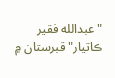"عبدالله فقير ڪاتيار" قبرستان ۾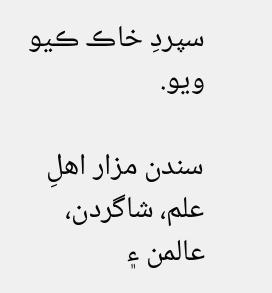سپردِ خاڪ ڪيو ويو.

سندن مزار اهلِ علم، شاگردن، عالمن ۽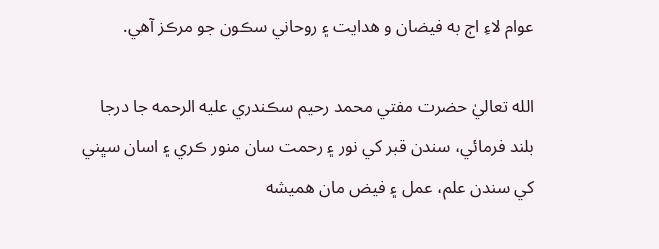عوام لاءِ اڄ به فيضان و هدايت ۽ روحاني سڪون جو مرڪز آهي.

الله تعاليٰ حضرت مفتي محمد رحيم سڪندري عليه الرحمه جا درجا بلند فرمائي، سندن قبر کي نور ۽ رحمت سان منور ڪري ۽ اسان سڀني کي سندن علم، عمل ۽ فيض مان هميشه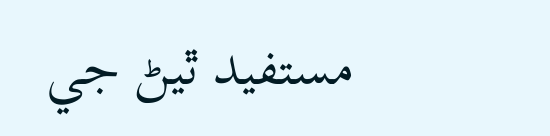مستفيد ٿيڻ جي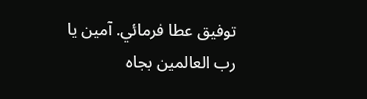توفيق عطا فرمائي. آمين يا رب العالمين بجاه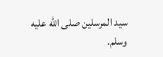سيد المرسلين صلى الله عليه وسلم.